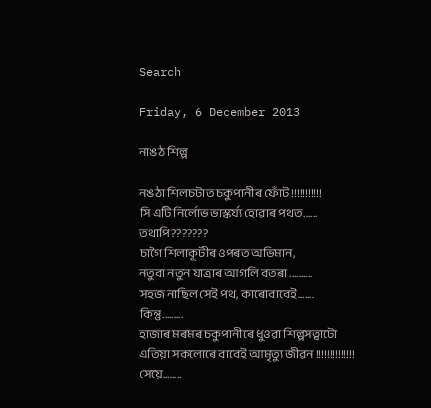Search

Friday, 6 December 2013

নাঙঠ শিল্প

নঙঠা শিলচটাত চকুপানীৰ ফোঁট !!!!!!!!!!!
সি এটি নিৰ্লোভ ভাস্কৰ্য্য হোৱাৰ পথত......
তথাপি???????
চাগৈ শিলাকূটীৰ ওপৰত অভিমান,
নতুবা নতুন যাত্রাৰ আগলি বতৰা ..........
সহজ নাছিল সেই পথ, কাৰোবাবেই.......
কিন্তু.........
হাজাৰ মৰমৰ চকুপানীৰে ধুওৱা শিল্পসত্বাটো
এতিয়া সকলোৰে বাবেই আমৃত্যু জীৱন !!!!!!!!!!!!!!
সেয়ে........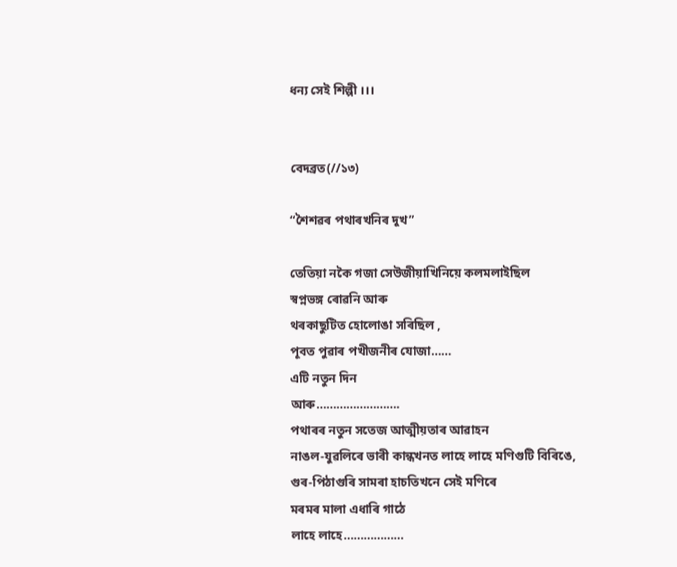ধন্য সেই শিল্পী ।।।


বেদব্রত(//১৩)

“শৈশৱৰ পথাৰখনিৰ দুখ”

তেতিয়া নকৈ গজা সেউজীয়াখিনিয়ে কলমলাইছিল
স্বপ্নভঙ্গ ৰোৱনি আৰু
থৰকাছুটিত হোলোঙা সৰিছিল ,
পূবত পুৱাৰ পখীজনীৰ যোজা……
এটি নতুন দিন
আৰু…………………….
পথাৰৰ নতুন সতেজ আত্মীয়তাৰ আৱাহন
নাঙল-যুৱলিৰে ভাৰী কান্ধখনত লাহে লাহে মণিগুটি বিৰিঙে,
গুৰ-পিঠাগুৰি সামৰা হাচতিখনে সেই মণিৰে
মৰমৰ মালা এধাৰি গাঠে
লাহে লাহে………………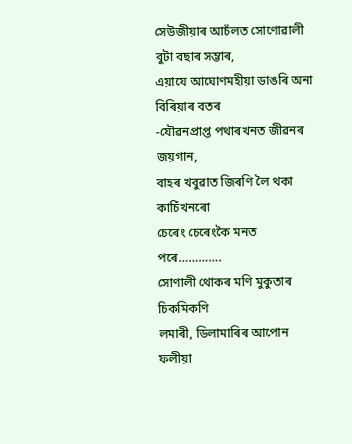সেউজীয়াৰ আচঁলত সোণোৱালী বুটা বছাৰ সম্ভাৰ,
এয়াযে আঘোণমহীয়া ডাঙৰি অনা বিৰিয়াৰ বতৰ
-যৌৱনপ্রাপ্ত পথাৰখনত জীৱনৰ জয়গান,
বাহৰ খবুৱাত জিৰণি লৈ থকা কাচিঁখনৰো
চেৰেং চেৰেংকৈ মনত পৰে………….
সোণালী থোকৰ মণি মুকুতাৰ চিকমিকণি
লমাৰী, ডিলামাৰিৰ আপোন ফলীয়া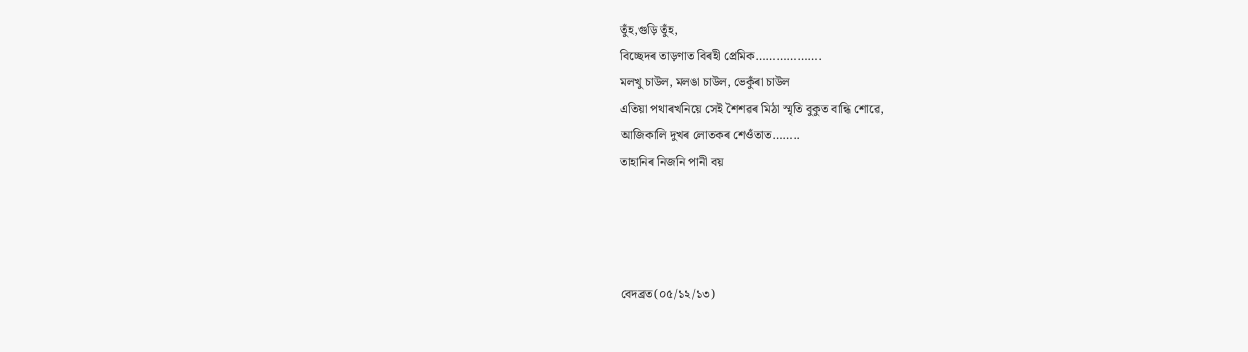তুঁহ,গুড়ি তুঁহ,
বিচ্ছেদৰ তাড়ণাত বিৰহী প্রেমিক……………….
মলখু চাউল, মলঙা চাউল, ভেকুঁৰা চাউল
এতিয়া পথাৰখনিয়ে সেই শৈশৱৰ মিঠা স্মৃতি বুকুত বান্ধি শোৱে,
আজিকালি দুখৰ লোতকৰ শেওঁতাত……..
তাহানিৰ নিজনি পানী বয়




বেদব্রত(০৫/১২/১৩)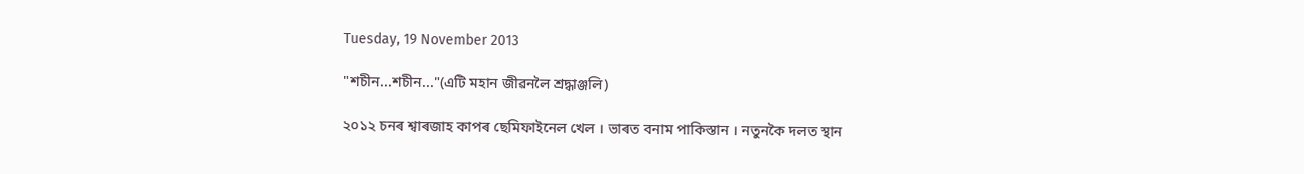Tuesday, 19 November 2013

"শচীন...শচীন..."(এটি মহান জীৱনলৈ শ্রদ্ধাঞ্জলি)

২০১২ চনৰ শ্বাৰজাহ কাপৰ ছেমিফাইনেল খেল । ভাৰত বনাম পাকিস্তান । নতুনকৈ দলত স্থান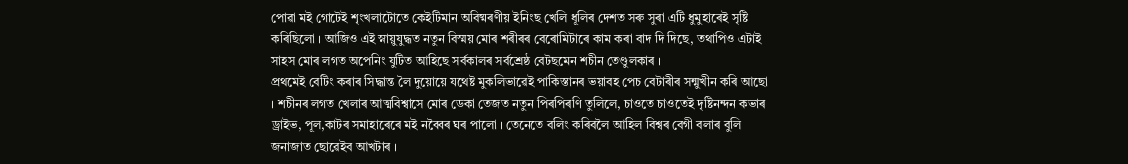পোৱা মই গোটেই শৃংখলাটোতে কেইটিমান অবিষ্মৰণীয় ইনিংছ খেলি ধূলিৰ দেশত সৰু সুৰা এটি ধুমুহাৰেই সৃষ্টি কৰিছিলো । আজিও এই স্নায়ুযুদ্ধত নতুন বিস্ময় মোৰ শৰীৰৰ বেৰোমিটাৰে কাম কৰা বাদ দি দিছে, তথাপিও এটাই সাহস মোৰ লগত অপেনিং যুটিত আহিছে সৰ্বকালৰ সৰ্বশ্রেষ্ঠ বেটছমেন শচীন তেণ্ডুলকাৰ ।
প্রথমেই বেটিং কৰাৰ সিদ্ধান্ত লৈ দুয়োয়ে যথেষ্ট মুকলিভাৱেই পাকিস্তানৰ ভয়াবহ পেচ বেটাৰীৰ সন্মুখীন কৰি আছো । শচীনৰ লগত খেলাৰ আত্মবিশ্বাসে মোৰ ডেকা তেজত নতুন পিৰপিৰণি তুলিলে, চাওতে চাওতেই দৃষ্টিনন্দন কভাৰ ড্রাইভ, পূল,কাটৰ সমাহাৰেৰে মই নব্বৈৰ ঘৰ পালো । তেনেতে বলিং কৰিবলৈ আহিল বিশ্বৰ বেগী বলাৰ বুলি জনাজাত ছোৱেইব আখটাৰ ।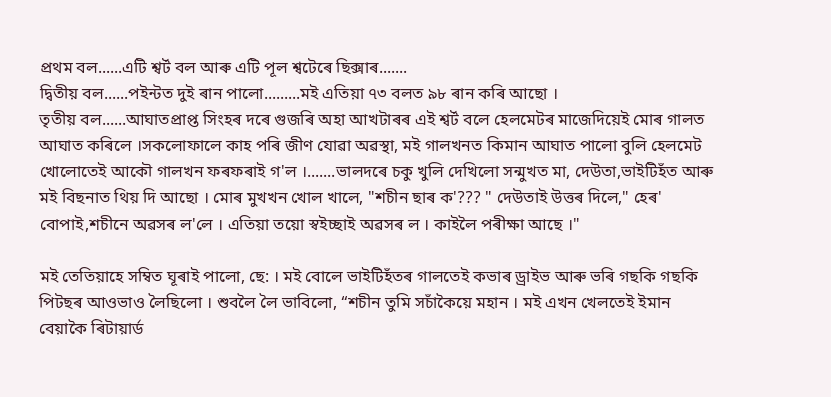প্রথম বল......এটি শ্বৰ্ট বল আৰু এটি পূল শ্বটেৰে ছিক্সাৰ.......
দ্বিতীয় বল......পইন্টত দুই ৰান পালো.........মই এতিয়া ৭৩ বলত ৯৮ ৰান কৰি আছো ।
তৃতীয় বল......আঘাতপ্রাপ্ত সিংহৰ দৰে গুজৰি অহা আখটাৰৰ এই শ্বৰ্ট বলে হেলমেটৰ মাজেদিয়েই মোৰ গালত আঘাত কৰিলে ।সকলোফালে কাহ পৰি জীণ যোৱা অৱস্থা, মই গালখনত কিমান আঘাত পালো বুলি হেলমেট খোলোতেই আকৌ গালখন ফৰফৰাই গ'ল ।.......ভালদৰে চকু খুলি দেখিলো সন্মুখত মা, দেউতা,ভাইটিহঁত আৰু মই বিছনাত থিয় দি আছো । মোৰ মুখখন খোল খালে, "শচীন ছাৰ ক'??? " দেউতাই উত্তৰ দিলে," হেৰ' বোপাই,শচীনে অৱসৰ ল'লে । এতিয়া তয়ো স্বইচ্ছাই অৱসৰ ল । কাইলৈ পৰীক্ষা আছে ।"

মই তেতিয়াহে সম্বিত ঘূৰাই পালো, ছে: । মই বোলে ভাইটিহঁতৰ গালতেই কভাৰ ড্রাইভ আৰু ভৰি গছকি গছকি পিটছৰ আওভাও লৈছিলো । শুবলৈ লৈ ভাবিলো, “শচীন তুমি সচাঁকৈয়ে মহান । মই এখন খেলতেই ইমান বেয়াকৈ ৰিটায়াৰ্ড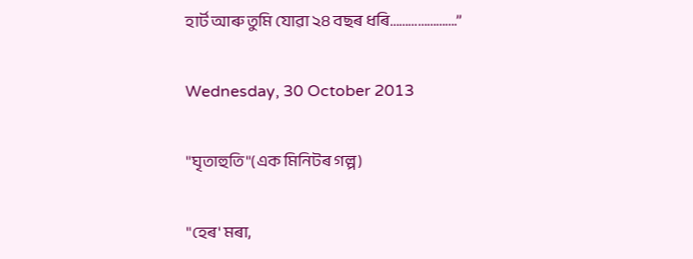হাৰ্ট আৰু তুমি যোৱা ২৪ বছৰ ধৰি………………….”

Wednesday, 30 October 2013

"ঘৃতাহুতি"(এক মিনিটৰ গল্প)

"হেৰ' মৰা,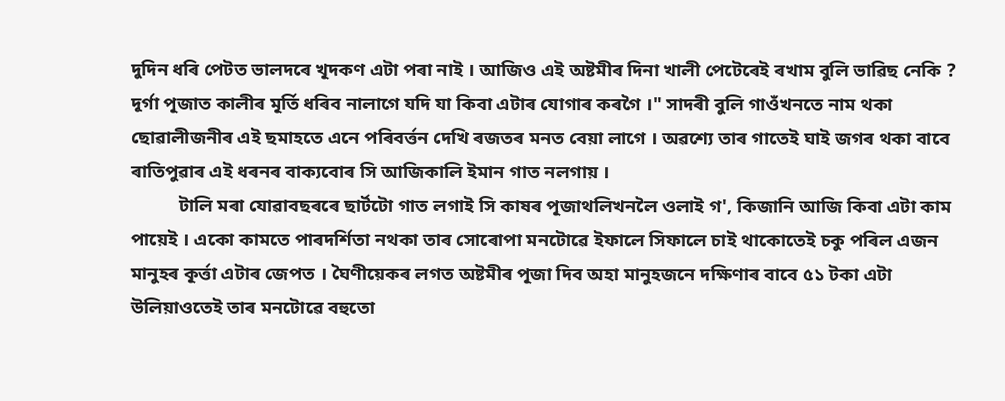দুদিন ধৰি পেটত ভালদৰে খূদকণ এটা পৰা নাই । আজিও এই অষ্টমীৰ দিনা খালী পেটেৰেই ৰখাম বুলি ভাৱিছ নেকি ? দূৰ্গা পূজাত কালীৰ মূৰ্তি ধৰিব নালাগে যদি যা কিবা এটাৰ যোগাৰ কৰগৈ ।" সাদৰী বুলি গাওঁখনতে নাম থকা ছোৱালীজনীৰ এই ছমাহতে এনে পৰিবৰ্ত্তন দেখি ৰজতৰ মনত বেয়া লাগে । অৱশ্যে তাৰ গাতেই ঘাই জগৰ থকা বাবে ৰাতিপুৱাৰ এই ধৰনৰ বাক্যবোৰ সি আজিকালি ইমান গাত নলগায় ।
          টালি মৰা যোৱাবছৰৰে ছাৰ্টটো গাত লগাই সি কাষৰ পূজাথলিখনলৈ ওলাই গ', কিজানি আজি কিবা এটা কাম পায়েই । একো কামতে পাৰদৰ্শিতা নথকা তাৰ সোৰোপা মনটোৱে ইফালে সিফালে চাই থাকোতেই চকু পৰিল এজন মানুহৰ কূৰ্ত্তা এটাৰ জেপত । ঘৈণীয়েকৰ লগত অষ্টমীৰ পূজা দিব অহা মানুহজনে দক্ষিণাৰ বাবে ৫১ টকা এটা উলিয়াওতেই তাৰ মনটোৱে বহুতো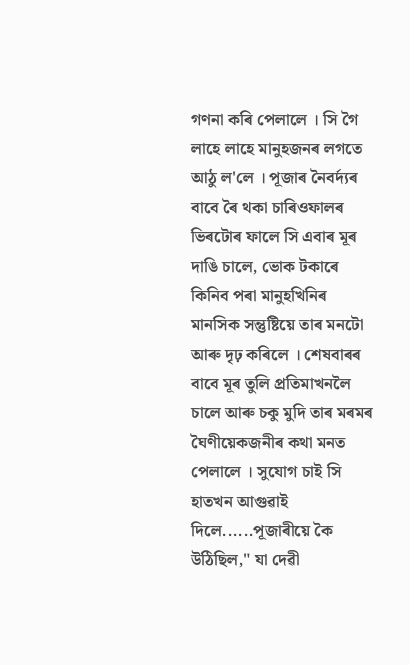গণনা কৰি পেলালে । সি গৈ লাহে লাহে মানুহজনৰ লগতে আঠু ল'লে । পূজাৰ নৈবৰ্দ্যৰ বাবে ৰৈ থকা চাৰিওফালৰ ভিৰটোৰ ফালে সি এবাৰ মূৰ দাঙি চালে, ভোক টকাৰে কিনিব পৰা মানুহখিনিৰ মানসিক সন্তুষ্টিয়ে তাৰ মনটো আৰু দৃঢ় কৰিলে । শেষবাৰৰ বাবে মূৰ তুলি প্রতিমাখনলৈ চালে আৰু চকু মুদি তাৰ মৰমৰ ঘৈণীয়েকজনীৰ কথা মনত পেলালে । সুযোগ চাই সি হাতখন আগুৱাই দিলে......পূজাৰীয়ে কৈ উঠিছিল," যা দেৱী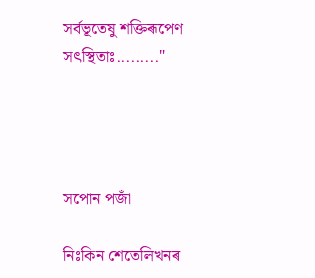সৰ্বভূতেষু শক্তিৰূপেণ সৎস্থিতাঃ........."




সপোন পজাঁ

নিঃকিন শেতেলিখনৰ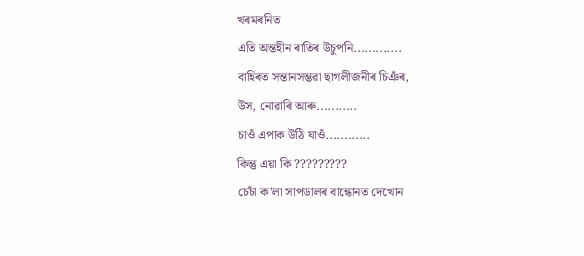খৰমৰনিত
এতি অন্তহীন ৰাতিৰ উচুপনি.............
বাহিৰত সন্তানসম্ভৱা ছাগলীজনীৰ চিঞঁৰ,
উস, নোৱাৰি আৰু...........
চাওঁ এপাক উঠি যাওঁ............
কিন্তু এয়া কি ?????????
চেচাঁ ক'লা সাপডালৰ বান্ধোনত দেখোন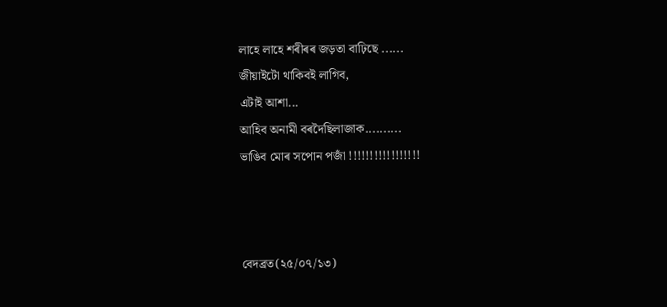লাহে লাহে শৰীৰৰ জড়তা বাঢ়িছে ......
জীয়াইটো থাকিবই লাগিব,
এটাই আশা...
আহিব অনামী বৰদৈছিলাজাক..........
ভাঙিব মোৰ সপোন পজাঁ !!!!!!!!!!!!!!!!!



বেদব্রত(২৫/০৭/১৩)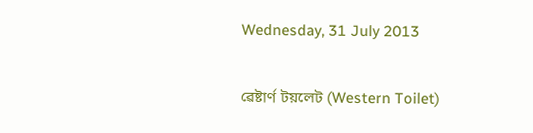Wednesday, 31 July 2013

ৱেষ্টাৰ্ণ টয়লেট (Western Toilet)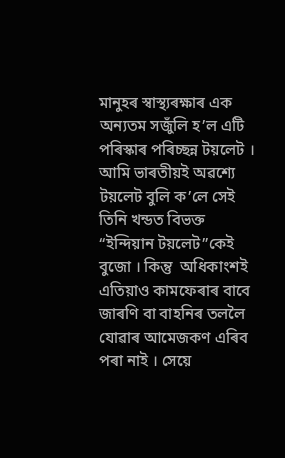মানুহৰ স্বাস্থ্যৰক্ষাৰ এক অন্যতম সজুঁলি হ’ল এটি পৰিস্কাৰ পৰিচ্ছন্ন টয়লেট । আমি ভাৰতীয়ই অৱশ্যে টয়লেট বুলি ক’লে সেই তিনি খন্ডত বিভক্ত “ইন্দিয়ান টয়লেট”কেই বুজো । কিন্তু  অধিকাংশই এতিয়াও কামফেৰাৰ বাবে জাৰণি বা বাহনিৰ তললৈ যোৱাৰ আমেজকণ এৰিব পৰা নাই । সেয়ে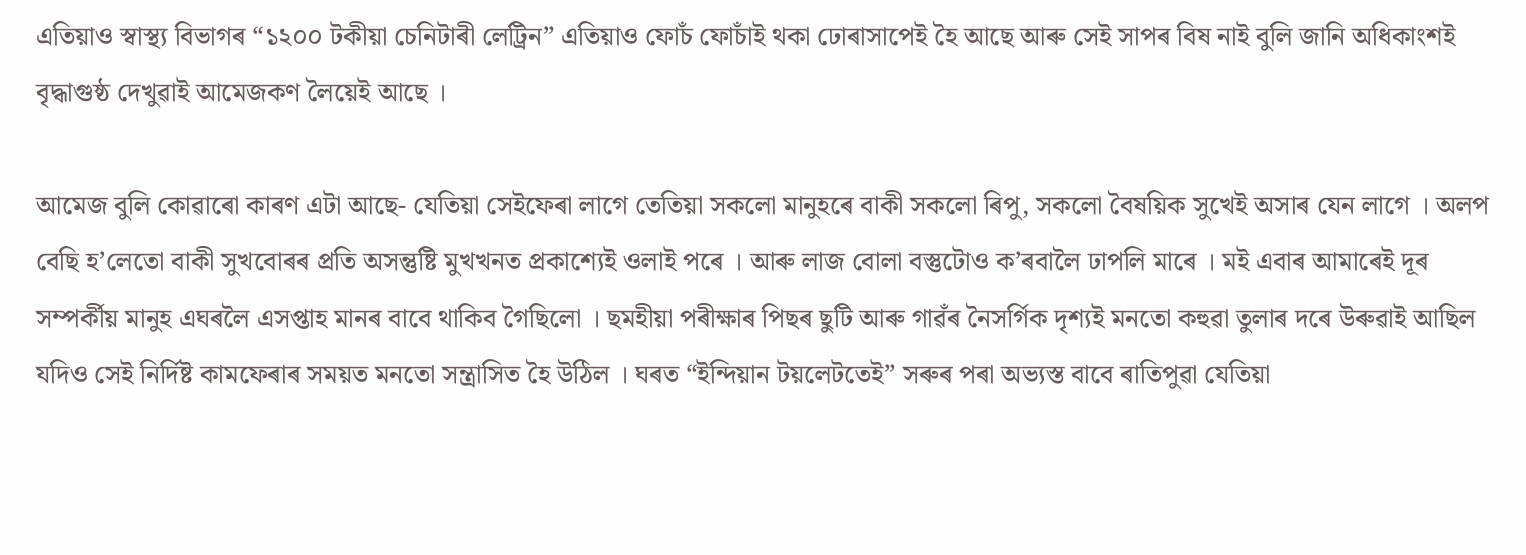এতিয়াও স্বাস্থ্য বিভাগৰ “১২০০ টকীয়া চেনিটাৰী লেট্রিন” এতিয়াও ফোচঁ ফোচাঁই থকা ঢোৰাসাপেই হৈ আছে আৰু সেই সাপৰ বিষ নাই বুলি জানি অধিকাংশই বৃদ্ধাগুষ্ঠ দেখুৱাই আমেজকণ লৈয়েই আছে ।

আমেজ বুলি কোৱাৰো কাৰণ এটা আছে- যেতিয়া সেইফেৰা লাগে তেতিয়া সকলো মানুহৰে বাকী সকলো ৰিপু, সকলো বৈষয়িক সুখেই অসাৰ যেন লাগে । অলপ বেছি হ’লেতো বাকী সুখবোৰৰ প্রতি অসন্তুষ্টি মুখখনত প্রকাশ্যেই ওলাই পৰে । আৰু লাজ বোলা বস্তুটোও ক’ৰবালৈ ঢাপলি মাৰে । মই এবাৰ আমাৰেই দূৰ সম্পৰ্কীয় মানুহ এঘৰলৈ এসপ্তাহ মানৰ বাবে থাকিব গৈছিলো । ছমহীয়া পৰীক্ষাৰ পিছৰ ছুটি আৰু গাৱঁৰ নৈসৰ্গিক দৃশ্যই মনতো কহুৱা তুলাৰ দৰে উৰুৱাই আছিল যদিও সেই নিৰ্দিষ্ট কামফেৰাৰ সময়ত মনতো সন্ত্রাসিত হৈ উঠিল । ঘৰত “ইন্দিয়ান টয়লেটতেই” সৰুৰ পৰা অভ্যস্ত বাবে ৰাতিপুৱা যেতিয়া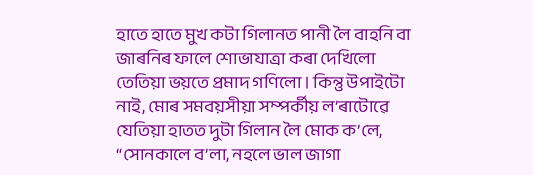হাতে হাতে মুখ কটা গিলানত পানী লৈ বাহনি বা জাৰনিৰ ফালে শোভাযাত্রা কৰা দেখিলো তেতিয়া ভয়তে প্রমাদ গণিলো । কিন্তু উপাইটো নাই, মোৰ সমবয়সীয়া সম্পৰ্কীয় ল’ৰাটোৱে যেতিয়া হাতত দুটা গিলান লৈ মোক ক’লে, “সোনকালে ব’লা, নহলে ভাল জাগা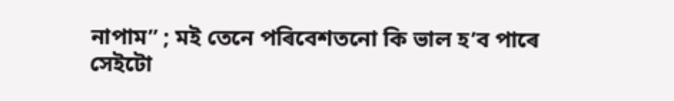নাপাম” ; মই তেনে পৰিবেশতনো কি ভাল হ’ব পাৰে সেইটো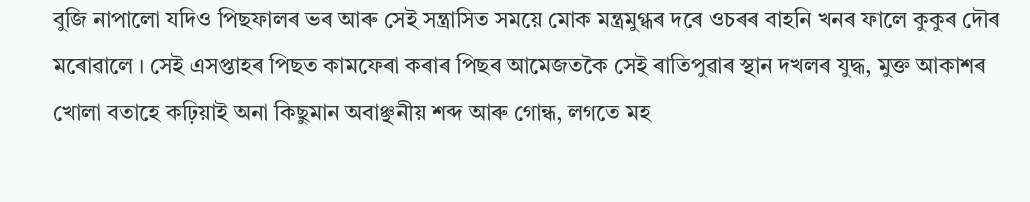বুজি নাপালো যদিও পিছফালৰ ভৰ আৰু সেই সন্ত্রাসিত সময়ে মোক মন্ত্রমুগ্ধৰ দৰে ওচৰৰ বাহনি খনৰ ফালে কুকুৰ দৌৰ মৰোৱালে । সেই এসপ্তাহৰ পিছত কামফেৰা কৰাৰ পিছৰ আমেজতকৈ সেই ৰাতিপুৱাৰ স্থান দখলৰ যুদ্ধ, মুক্ত আকাশৰ খোলা বতাহে কঢ়িয়াই অনা কিছুমান অবাঞ্ছনীয় শব্দ আৰু গোন্ধ, লগতে মহ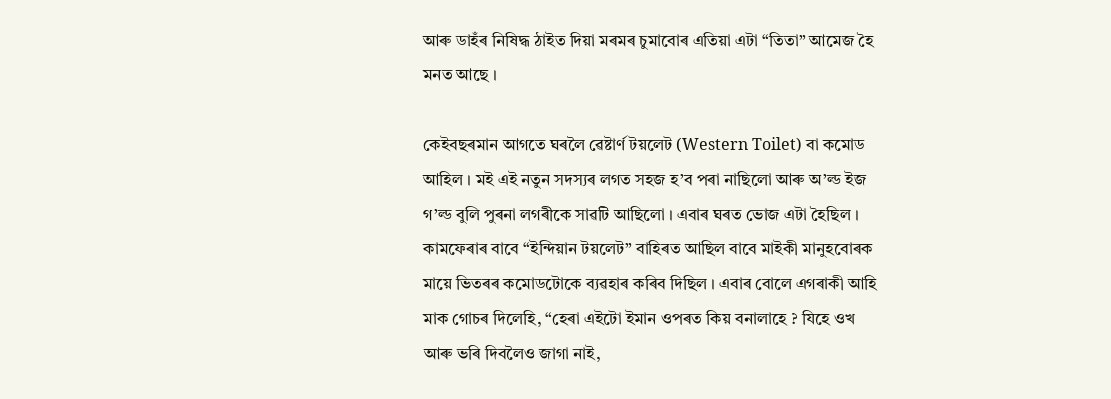আৰু ডাহঁৰ নিষিদ্ধ ঠাইত দিয়া মৰমৰ চুমাবোৰ এতিয়া এটা “তিতা” আমেজ হৈ মনত আছে ।

কেইবছৰমান আগতে ঘৰলৈ ৱেষ্টাৰ্ণ টয়লেট (Western Toilet) বা কমোড আহিল । মই এই নতুন সদস্যৰ লগত সহজ হ’ব পৰা নাছিলো আৰু অ’ল্ড ইজ গ’ল্ড বুলি পুৰনা লগৰীকে সাৱটি আছিলো । এবাৰ ঘৰত ভোজ এটা হৈছিল । কামফেৰাৰ বাবে “ইন্দিয়ান টয়লেট” বাহিৰত আছিল বাবে মাইকী মানুহবোৰক মায়ে ভিতৰৰ কমোডটোকে ব্যৱহাৰ কৰিব দিছিল । এবাৰ বোলে এগৰাকী আহি মাক গোচৰ দিলেহি, “হেৰা এইটো ইমান ওপৰত কিয় বনালাহে ? যিহে ওখ আৰু ভৰি দিবলৈও জাগা নাই,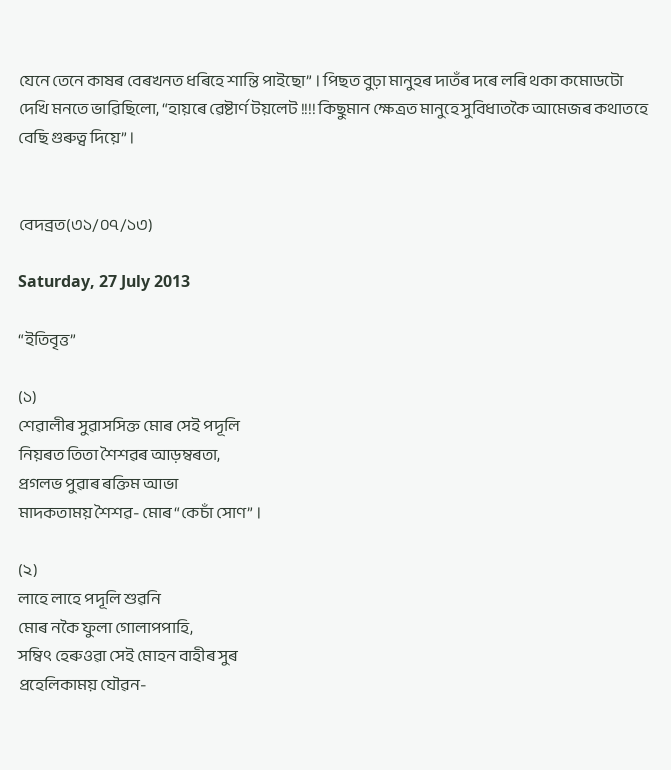যেনে তেনে কাষৰ বেৰখনত ধৰিহে শান্তি পাইছো” । পিছত বুঢ়া মানুহৰ দাতঁৰ দৰে লৰি থকা কমোডটো দেখি মনতে ভাৱিছিলো, “হায়ৰে ৱেষ্টাৰ্ণ টয়লেট !!!! কিছুমান ক্ষেত্রত মানুহে সুবিধাতকৈ আমেজৰ কথাতহে বেছি গুৰুত্ব দিয়ে” ।


বেদব্রত(৩১/০৭/১৩)

Saturday, 27 July 2013

“ইতিবৃত্ত”

(১)
শেৱালীৰ সুৱাসসিক্ত মোৰ সেই পদূলি
নিয়ৰত তিতা শৈশৱৰ আড়ম্বৰতা,
প্রগলভ পুৱাৰ ৰক্তিম আভা
মাদকতাময় শৈশৱ- মোৰ “কেচাঁ সোণ” ।

(২)
লাহে লাহে পদূলি শুৱনি
মোৰ নকৈ ফুলা গোলাপপাহি,
সম্বিৎ হেৰুওৱা সেই মোহন বাহীৰ সুৰ
প্রহেলিকাময় যৌৱন-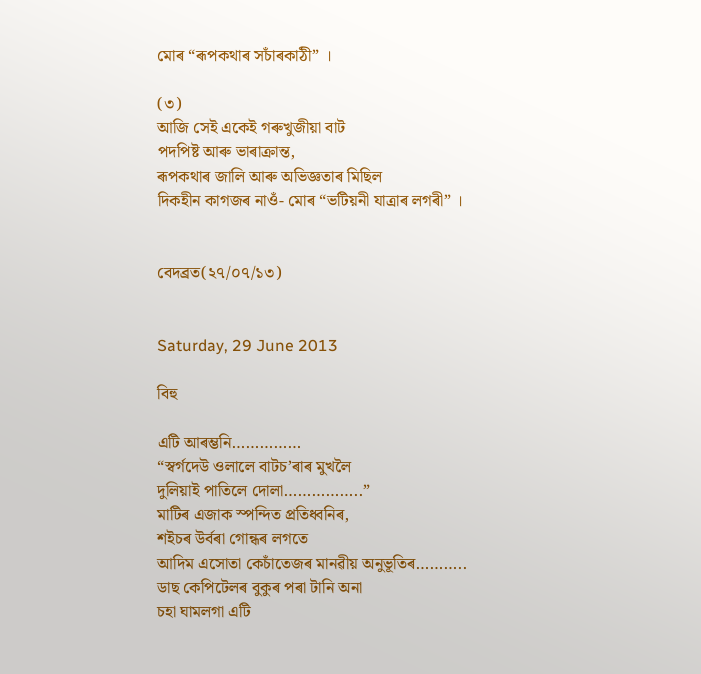মোৰ “ৰূপকথাৰ সচাঁৰকাঠী” ।

(৩)
আজি সেই একেই গৰুখুজীয়া বাট
পদপিষ্ট আৰু ভাৰাক্রান্ত,
ৰূপকথাৰ জালি আৰু অভিজ্ঞতাৰ মিছিল
দিকহীন কাগজৰ নাওঁ- মোৰ “ভটিয়নী যাত্রাৰ লগৰী” ।


বেদব্রত(২৭/০৭/১৩)


Saturday, 29 June 2013

বিহু

এটি আৰম্ভনি……………
“স্বৰ্গদেউ ওলালে বাটচ’ৰাৰ মুখলৈ
দুলিয়াই পাতিলে দোলা……………..”
মাটিৰ এজাক স্পন্দিত প্রতিধ্বনিৰ,
শইচৰ উৰ্বৰা গোন্ধৰ লগতে
আদিম এসোতা কেচাঁতেজৰ মানৱীয় অনুভূতিৰ………..
ডাছ কেপিটেলৰ বুকুৰ পৰা টানি অনা
চহা ঘামলগা এটি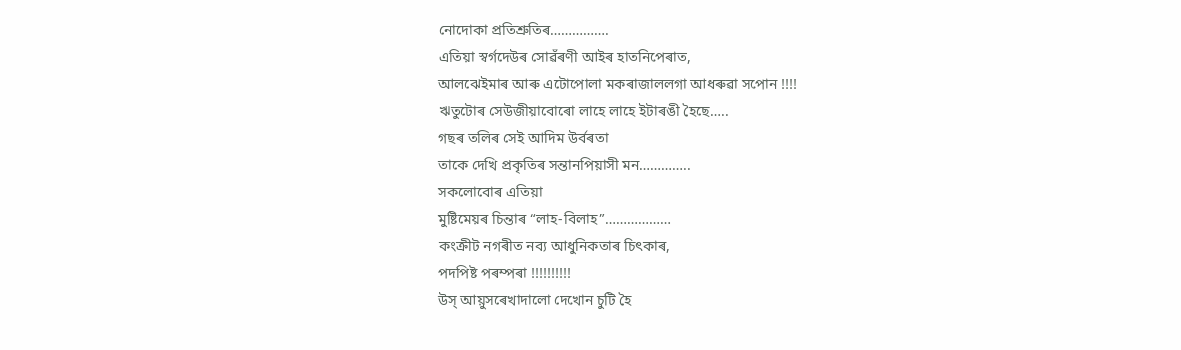নোদোকা প্রতিশ্রুতিৰ…………….
এতিয়া স্বৰ্গদেউৰ সোৱঁৰণী আইৰ হাতনিপেৰাত,
আলঝেইমাৰ আৰু এটোপোলা মকৰাজাললগা আধৰুৱা সপোন !!!!
ঋতুটোৰ সেউজীয়াবোৰো লাহে লাহে ইটাৰঙী হৈছে…..
গছৰ তলিৰ সেই আদিম উৰ্বৰতা
তাকে দেখি প্রকৃতিৰ সন্তানপিয়াসী মন…………..
সকলোবোৰ এতিয়া
মুষ্টিমেয়ৰ চিন্তাৰ “লাহ-বিলাহ”………………
কংক্রীট নগৰীত নব্য আধুনিকতাৰ চিৎকাৰ,
পদপিষ্ট পৰম্পৰা !!!!!!!!!!
উস্ আয়ুসৰেখাদালো দেখোন চুটি হৈ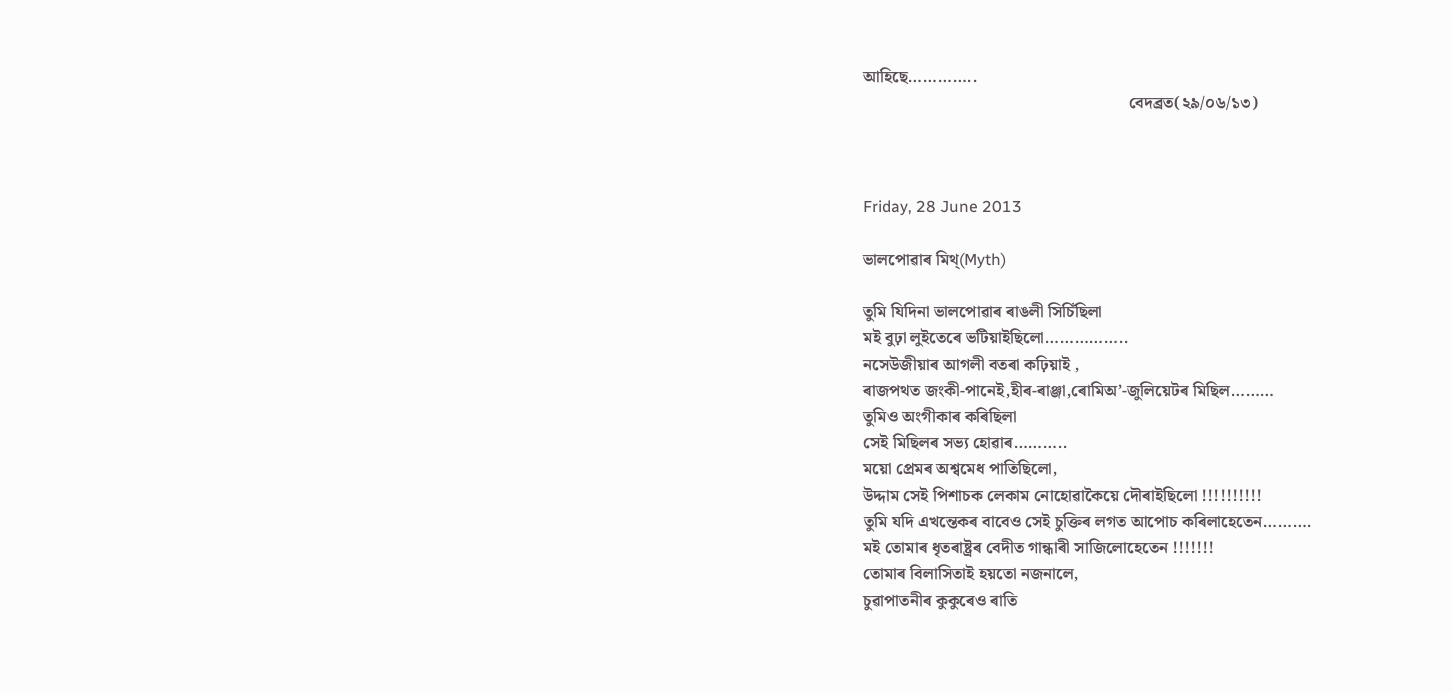আহিছে…………..
                                                                বেদব্রত(২৯/০৬/১৩)



Friday, 28 June 2013

ভালপোৱাৰ মিথ্(Myth)

তুমি যিদিনা ভালপোৱাৰ ৰাঙলী সিচিঁছিলা
মই বুঢ়া লুইতেৰে ভটিয়াইছিলো……………..
নসেউজীয়াৰ আগলী বতৰা কঢ়িয়াই ,
ৰাজপথত জংকী-পানেই,হীৰ-ৰাঞ্জা,ৰোমিঅ’-জুলিয়েটৰ মিছিল………
তুমিও অংগীকাৰ কৰিছিলা
সেই মিছিলৰ সভ্য হোৱাৰ………..
ময়ো প্রেমৰ অশ্বমেধ পাতিছিলো,
উদ্দাম সেই পিশাচক লেকাম নোহোৱাকৈয়ে দৌৰাইছিলো !!!!!!!!!!
তুমি যদি এখন্তেকৰ বাবেও সেই চুক্তিৰ লগত আপোচ কৰিলাহেতেন……….
মই তোমাৰ ধৃতৰাষ্ট্রৰ বেদীত গান্ধাৰী সাজিলোহেতেন !!!!!!!
তোমাৰ বিলাসিতাই হয়তো নজনালে,
চুৱাপাতনীৰ কুকুৰেও ৰাতি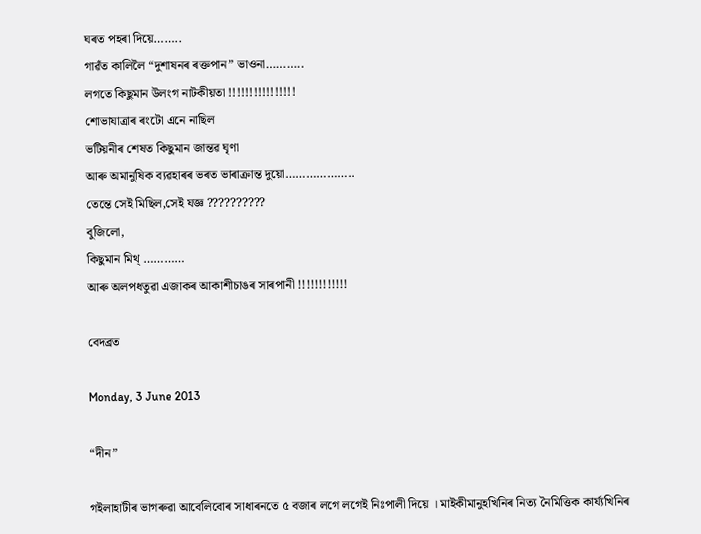ঘৰত পহৰা দিয়ে……..
গাৱঁত কালিলৈ “দুশাষনৰ ৰক্তপান” ভাওনা………..
লগতে কিছুমান উলংগ নাটকীয়তা !!!!!!!!!!!!!!!!
শোভাযাত্রাৰ ৰংটো এনে নাছিল
ভটিয়নীৰ শেষত কিছুমান জান্তৱ ঘৃণা
আৰু অমানুষিক ব্যৱহাৰৰ ভৰত ভাৰাক্রান্ত দুয়ো………………..
তেন্তে সেই মিছিল,সেই যজ্ঞ ??????????
বুজিলো,
কিছুমান মিথ্ …………
আৰু অলপধতুৱা এজাকৰ আকাশীচাঙৰ সাৰপানী !!!!!!!!!!!!

বেদব্রত

Monday, 3 June 2013

“দীন”

গইলাহাটীৰ ভাগৰুৱা আবেলিবোৰ সাধাৰনতে ৫ বজাৰ লগে লগেই নিঃপালী দিয়ে । মাইকীমানুহখিনিৰ নিত্য নৈমিত্তিক কাৰ্য্যখিনিৰ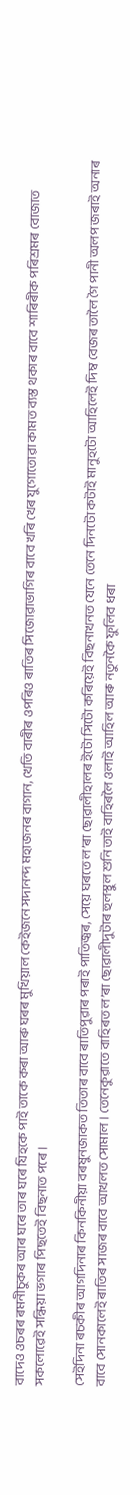বাদেও ওচৰৰ ৰমনীচুকৰ আৰ ঘৰে তাৰ ঘৰে যিহকে পাই তাকে কৰা আৰু ঘৰৰ মুখিয়াল কেইজনে সদানন্দ মহাজনৰ বাগান, খেতি বাৰীৰ ওপৰিও ৰাতিৰ সিজোৱাভাগিৰ বাবে খৰি খেৰ যুগোতোৱা কামত ব্যস্ত থকাৰ বাবে শাৰিৰীক পৰিশ্রমৰ বোজাত সকলোৱেই সন্ধিয়া ভগাৰ পিছতেই বিছনাত পৰে ।

সেইদিনা ৰচকীৰ আগদিনাৰ কিনকিনীয়া বৰষুনজাকত তিতাৰ বাবে ৰাতিপুৱাৰ পৰাই পাতিজ্বৰ, সেয়ে ঘৰতে ল’ৰা ছোৱালীহালৰ ইটো সিটো কৰিয়েই বিছনাখনত যেনে তেনে দিনটো কটাই মানুহটো আহিলেই দিম্ব বেজৰ তালৈ গৈ পানী অলপ জৰাই অনাৰ বাবে সোনকালেই ৰাতিৰ সাজৰ বাবে আখলত সোমাল । তেনেকুৱাতে বাহিৰত ল’ৰা ছোৱালীদুটাৰ হুলস্থুল শুনি তাই বাহিৰলৈ ওলাই আহিল আৰু নতুনকৈ ফুলিব ধৰা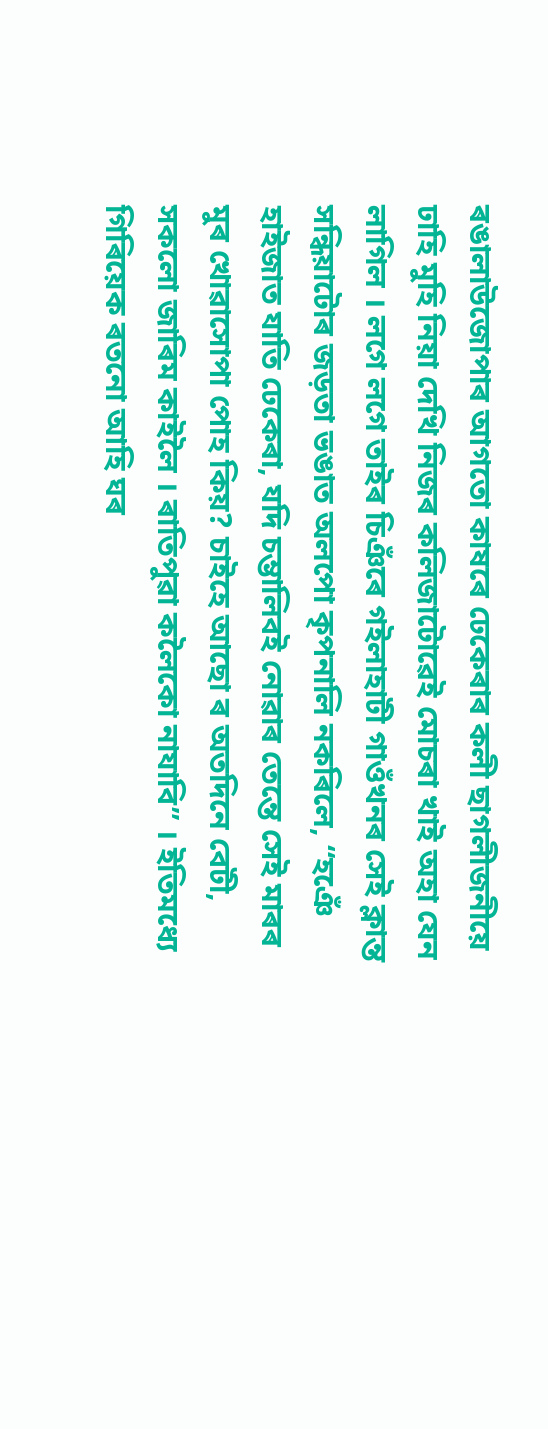ৰঙালাউজোপাৰ আগতো কাষৰে ঢেকেৰাৰ কলী ছাগলীজনীয়ে ঢাহি মুহি নিয়া দেখি নিজৰ কলিজাটোৱেই মোচৰা খাই অহা যেন লাগিল । লগে লগে তাইৰ চিঞঁৰে গইলাহাটী গাওঁখনৰ সেই ক্লান্ত সন্ধিয়াটোৰ জড়তা ভঙাত অলপো কৃপনালি নকৰিলে, “হঞেঁ হাইজাত যাতি ঢেকেৰা, যদি চম্ভালিবই নোৱাৰ তেন্তে সেই মাৰৰ মুৰ খোৱাসোপা পোহ কিয়? চাইহে আছো ৰ অতদিনে বেটী, সকলো জাৰিম কাইলৈ । ৰাতিপুৱা কলৈকো নাযাবি” । ইতিমধ্যে গিৰিয়েক ৰতনো আহি ঘৰ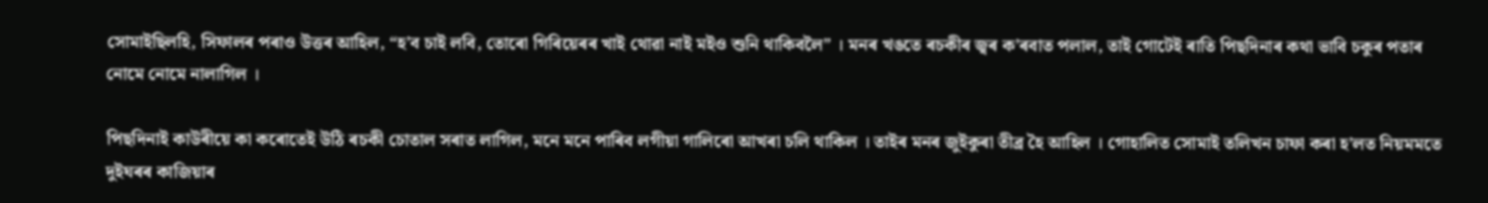সোমাইছিলহি, সিফালৰ পৰাও উত্তৰ আহিল, “হ’ব চাই লবি, তোৰো গিৰিয়েৰৰ খাই থোৱা নাই মইও শুনি থাকিবলৈ” । মনৰ খঙতে ৰচকীৰ জ্বৰ ক’ৰবাত পলাল, তাই গোটেই ৰাতি পিছদিনাৰ কথা ভাবি চকুৰ পতাৰ নোমে নোমে নালাগিল ।

পিছদিনাই কাউৰীয়ে কা কৰোতেই উঠি ৰচকী চোতাল সৰাত লাগিল, মনে মনে পাৰিব লগীয়া গালিৰো আখৰা চলি থাকিল । তাইৰ মনৰ জুইকুৰা তীব্র হৈ আহিল । গোহালিত সোমাই তলিখন চাফা কৰা হ’লত নিয়মমতে দুইঘৰৰ কাজিয়াৰ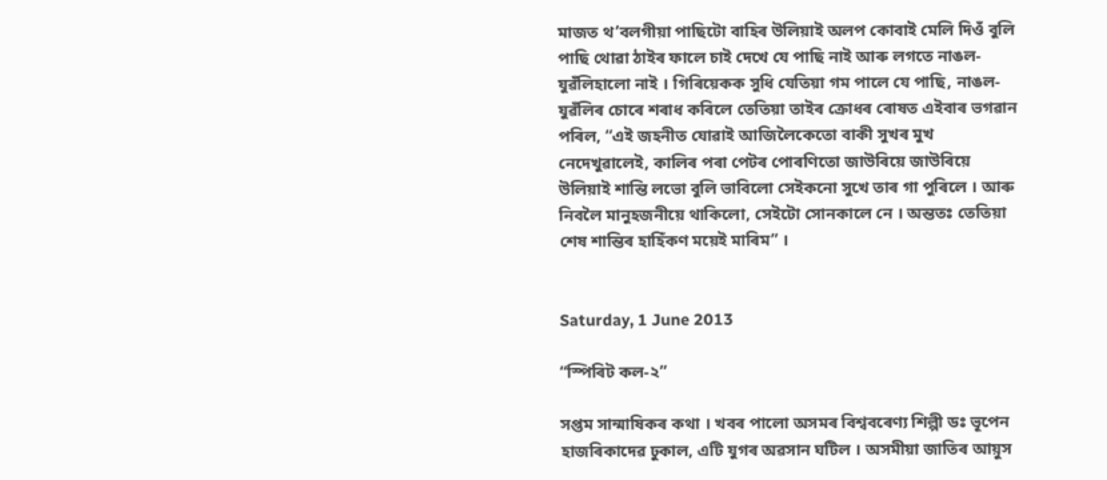মাজত থ’বলগীয়া পাছিটো বাহিৰ উলিয়াই অলপ কোবাই মেলি দিওঁ বুলি পাছি থোৱা ঠাইৰ ফালে চাই দেখে যে পাছি নাই আৰু লগতে নাঙল-যুৱঁলিহালো নাই । গিৰিয়েকক সুধি যেতিয়া গম পালে যে পাছি, নাঙল-যুৱঁলিৰ চোৰে শৰাধ কৰিলে তেতিয়া তাইৰ ক্রোধৰ ৰোষত এইবাৰ ভগৱান পৰিল, “এই জহনীত যোৱাই আজিলৈকেতো বাকী সুখৰ মুখ নেদেখুৱালেই, কালিৰ পৰা পেটৰ পোৰণিতো জাউৰিয়ে জাউৰিয়ে উলিয়াই শান্তি লভো বুলি ভাবিলো সেইকনো সুখে তাৰ গা পুৰিলে । আৰু নিবলৈ মানুহজনীয়ে থাকিলো, সেইটো সোনকালে নে । অন্ততঃ তেতিয়া শেষ শান্তিৰ হাহিঁকণ ময়েই মাৰিম” ।


Saturday, 1 June 2013

“স্পিৰিট কল-২”

সপ্তম সান্মাষিকৰ কথা । খবৰ পালো অসমৰ বিশ্ববৰেণ্য শিল্পী ডঃ ভূপেন হাজৰিকাদেৱ ঢুকাল, এটি যুগৰ অৱসান ঘটিল । অসমীয়া জাতিৰ আয়ুস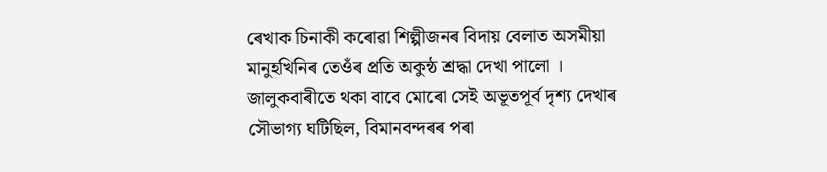ৰেখাক চিনাকী কৰোৱা শিল্পীজনৰ বিদায় বেলাত অসমীয়া মানুহখিনিৰ তেওঁৰ প্রতি অকুন্ঠ শ্রদ্ধা দেখা পালো । জালুকবাৰীতে থকা বাবে মোৰো সেই অভূতপূৰ্ব দৃশ্য দেখাৰ সৌভাগ্য ঘটিছিল, বিমানবন্দৰৰ পৰা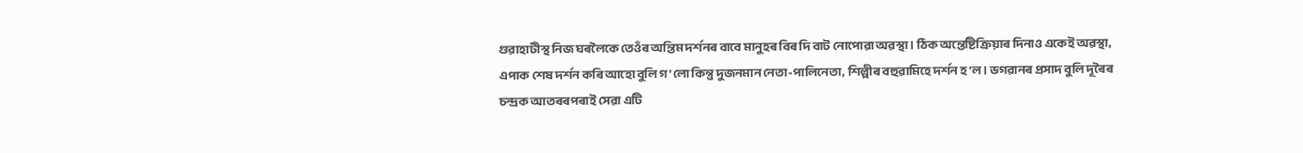গুৱাহাটীস্থ নিজ ঘৰলৈকে তেওঁৰ অন্তিম দৰ্শনৰ বাবে মানুহৰ বিৰ দি বাট নোপোৱা অৱস্থা । ঠিক অন্তেষ্টিক্রিয়াৰ দিনাও একেই অৱস্থা, এপাক শেষ দৰ্শন কৰি আহো বুলি গ’লো কিন্তু দুজনমান নেতা-পালিনেতা, শিল্পীৰ বহুৱামিহে দৰ্শন হ’ল । ভগৱানৰ প্রসাদ বুলি দূৰৈৰ চন্দ্রক আতৰৰপৰাই সেৱা এটি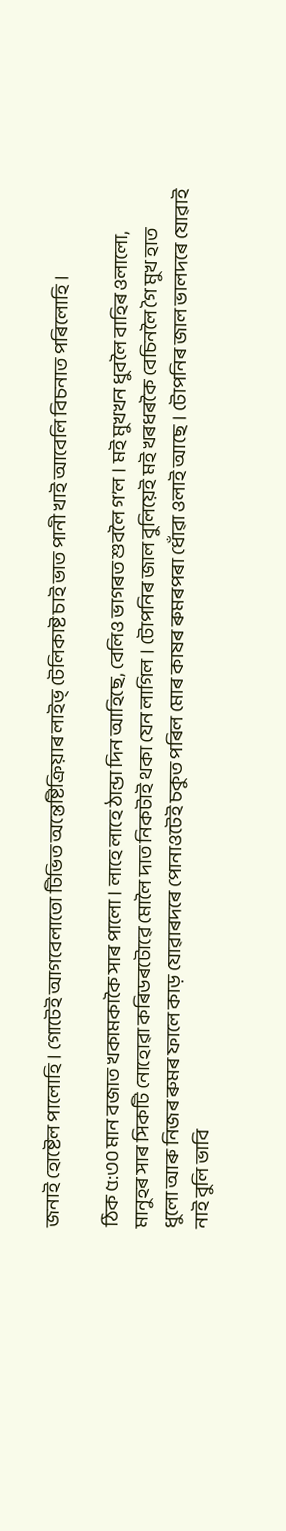জনাই হোষ্টেল পালোহি । গোটেই আগবেলাতো টিভিত অন্তেষ্টিক্রিয়াৰ লাইভ্ টেলিকাষ্ট চাই ভাত পানী খাই আবেলি বিচনাত পৰিলোহি ।

ঠিক ৫:৩০ মান বজাত খকামকাকৈ সাৰ পালো । লাহে লাহে ঠান্ডা দিন আহিছে, বেলিও ভাগৰত শুবলৈ গ’ল । মই মুখখন ধুবলৈ বাহিৰ ওলালো, মানুহৰ সাৰ সিকটি নোহোৱা কৰিডৰটোৱে মোলৈ দাত নিকটাই থকা যেন লাগিল । টোপনিৰ জাল বুলিয়েই মই খৰধৰকৈ বেচিনলৈ গৈ মুখ হাত ধুলো আৰু নিজৰ ৰুমৰ ফালে কাড় যোৱাৰদৰে পোনাওটেই চকুত পৰিল মোৰ কাষৰ ৰুমৰপৰা ধোঁৱা ওলাই আছে । টোপনিৰ জাল ভালদৰে যোৱাই নাই বুলি ভাবি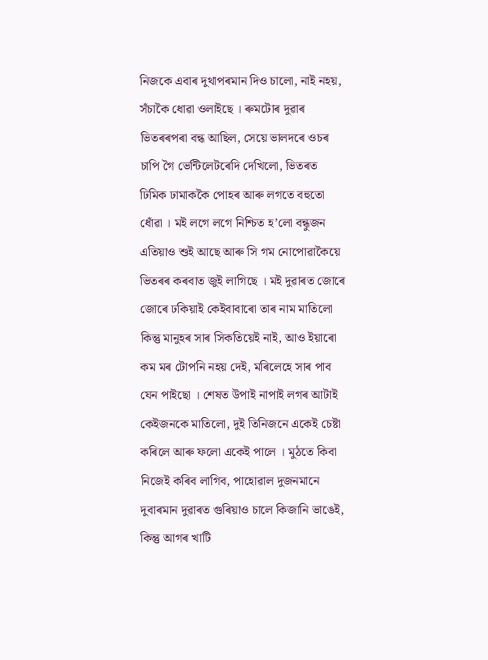নিজকে এবাৰ দুথাপৰমান দিও চালো, নাই নহয়, সঁচাকৈ ধোৱা ওলাইছে । ৰুমটোৰ দুৱাৰ ভিতৰৰপৰা বন্ধ আছিল, সেয়ে ভালদৰে ওচৰ চাপি গৈ ভেন্টিলেটৰেদি দেখিলো, ভিতৰত ঢিমিক ঢামাককৈ পোহৰ আৰু লগতে বহুতো ধোঁৱা । মই লগে লগে নিশ্চিত হ’লো বন্ধুজন এতিয়াও শুই আছে আৰু সি গম নোপোৱাকৈয়ে ভিতৰৰ কৰবাত জুই লাগিছে । মই দুৱাৰত জোৰে জোৰে ঢকিয়াই কেইবাবাৰো তাৰ নাম মাতিলো কিন্তু মানুহৰ সাৰ সিকতিয়েই নাই, আও ইয়াৰো কম মৰ টোপনি নহয় দেই, মৰিলেহে সাৰ পাব যেন পাইছো । শেষত উপাই নাপাই লগৰ আটাই কেইজনকে মাতিলো, দুই তিনিজনে একেই চেষ্টা কৰিলে আৰু ফলো একেই পালে । মুঠতে কিবা নিজেই কৰিব লাগিব, পাহোৱাল দুজনমানে দুবাৰমান দুৱাৰত গুৰিয়াও চালে কিজানি ভাঙেই, কিন্তু আগৰ খাটি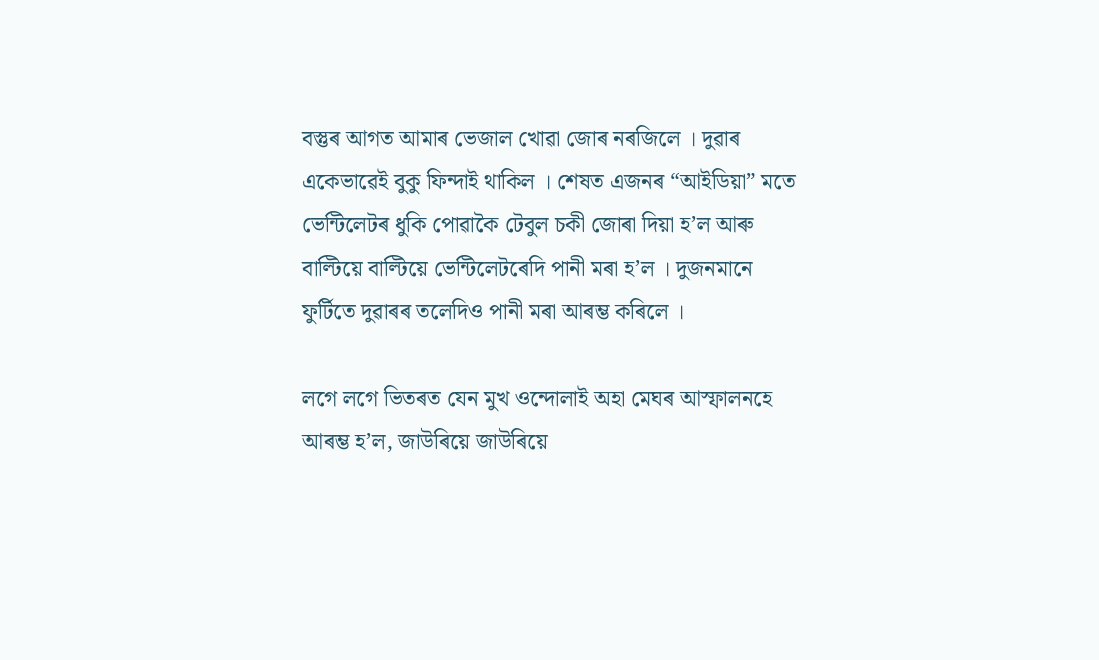বস্তুৰ আগত আমাৰ ভেজাল খোৱা জোৰ নৰজিলে । দুৱাৰ একেভাৱেই বুকু ফিন্দাই থাকিল । শেষত এজনৰ “আইডিয়া” মতে ভেন্টিলেটৰ ধুকি পোৱাকৈ টেবুল চকী জোৰা দিয়া হ’ল আৰু বাল্টিয়ে বাল্টিয়ে ভেন্টিলেটৰেদি পানী মৰা হ’ল । দুজনমানে ফুৰ্টিতে দুৱাৰৰ তলেদিও পানী মৰা আৰম্ভ কৰিলে ।

লগে লগে ভিতৰত যেন মুখ ওন্দোলাই অহা মেঘৰ আস্ফালনহে আৰম্ভ হ’ল, জাউৰিয়ে জাউৰিয়ে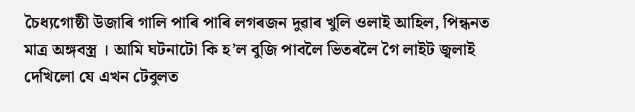চৈধ্যগোষ্ঠী উজাৰি গালি পাৰি পাৰি লগৰজন দুৱাৰ খুলি ওলাই আহিল, পিন্ধনত মাত্র অঙ্গবস্ত্র । আমি ঘটনাটো কি হ’ল বুজি পাবলৈ ভিতৰলৈ গৈ লাইট জ্বলাই দেখিলো যে এখন টেবুলত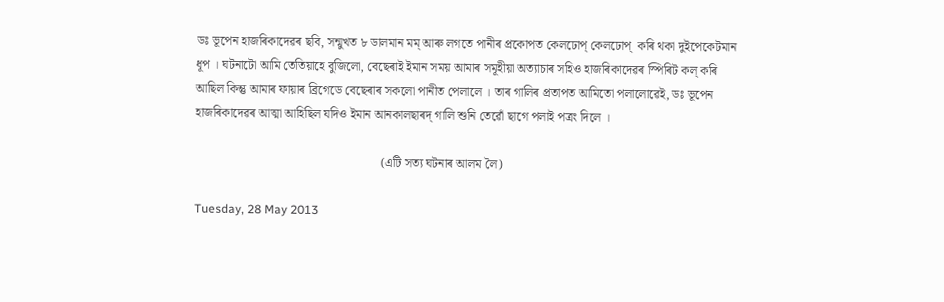ডঃ ভূপেন হাজৰিকাদেৱৰ ছবি, সন্মুখত ৮ ডালমান মম্ আৰু লগতে পানীৰ প্রকোপত কেলঢোপ্ কেলঢোপ্  কৰি থকা দুইপেকেটমান ধূপ । ঘটনাটো আমি তেতিয়াহে বুজিলো, বেছেৰাই ইমান সময় আমাৰ সমূহীয়া অত্যাচাৰ সহিও হাজৰিকাদেৱৰ স্পিৰিট কল্ কৰি আছিল কিন্তু আমাৰ ফায়াৰ ব্রিগেডে বেছেৰাৰ সকলো পানীত পেলালে । তাৰ গালিৰ প্রতাপত আমিতো পলালোৱেই, ডঃ ভূপেন হাজৰিকাদেৱৰ আত্মা আহিছিল যদিও ইমান আনকালছাৰদ্ গালি শুনি তেৱোঁ ছাগে পলাই পত্রং দিলে ।

                                                            (এটি সত্য ঘটনাৰ আলম লৈ)

Tuesday, 28 May 2013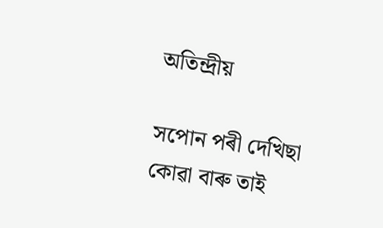অতিন্দ্রীয়

সপোন পৰী দেখিছা
কোৱা বাৰু তাই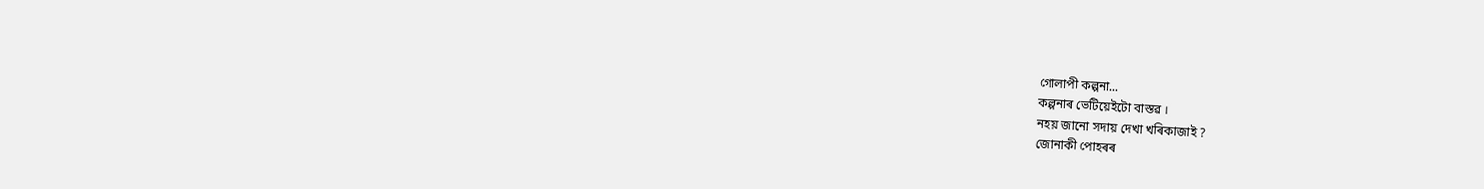গোলাপী কল্পনা...
কল্পনাৰ ভেটিয়েইটো বাস্তৱ ।
নহয় জানো সদায় দেখা খৰিকাজাই ?
জোনাকী পোহৰৰ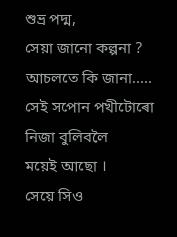শুভ্র পদ্ম,
সেয়া জানো কল্পনা ?
আচলতে কি জানা.....
সেই সপোন পখীটোৰো নিজা বুলিবলৈ
ময়েই আছো ।
সেয়ে সিও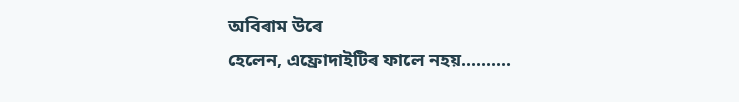অবিৰাম উৰে
হেলেন, এফ্রোদাইটিৰ ফালে নহয়..........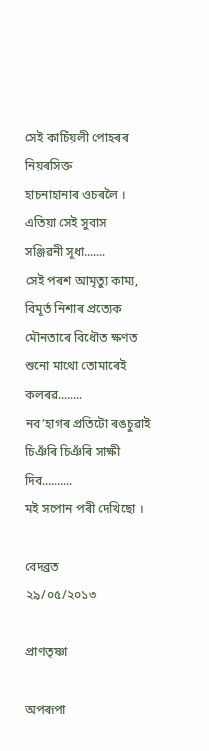সেই কাচিঁয়লী পোহৰৰ নিয়ৰসিক্ত
হাচনাহানাৰ ওচৰলৈ ।
এতিয়া সেই সুবাস
সঞ্জিৱনী সূধা.......
সেই পৰশ আমৃত্যু কাম্য,
বিমূৰ্ত নিশাৰ প্রত্যেক
মৌনতাৰে বিধৌত ক্ষণত
শুনো মাথো তোমাৰেই কলৰৱ........
নব’হাগৰ প্রতিটো ৰঙচুৱাই
চিঞঁৰি চিঞঁৰি সাক্ষী দিব..........
মই সপোন পৰী দেখিছো ।

বেদব্রত
২৯/০৫/২০১৩

প্রাণতৃষ্ণা

অপৰূপা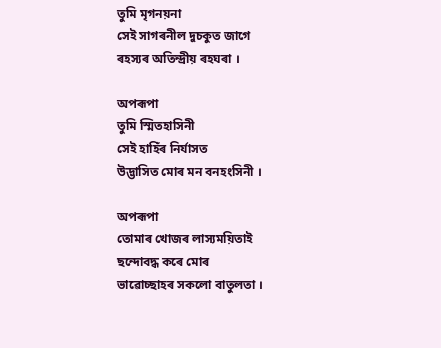তুমি মৃগনয়না
সেই সাগৰনীল দুচকুত জাগে
ৰহস্যৰ অতিন্দ্রীয় ৰহঘৰা ।

অপৰূপা
তুমি স্মিতহাসিনী
সেই হাহিঁৰ নিৰ্যাসত
উদ্ভাসিত মোৰ মন বনহংসিনী ।

অপৰূপা
তোমাৰ খোজৰ লাস্যময়িতাই
ছন্দোবদ্ধ কৰে মোৰ
ভাৱোচ্ছাহৰ সকলো বাতুলতা ।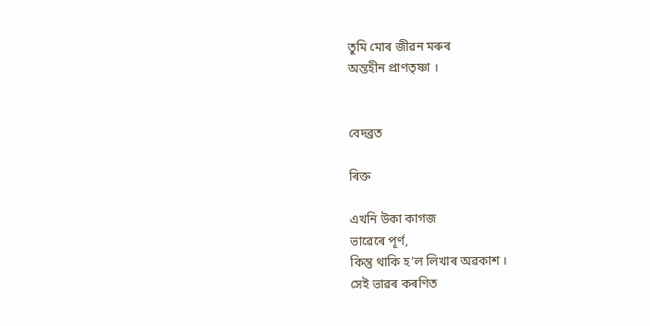তুমি মোৰ জীৱন মৰুৰ
অন্তহীন প্রাণতৃষ্ণা ।


বেদব্রত

ৰিক্ত

এখনি উকা কাগজ
ভাৱেৰে পূৰ্ণ,
কিন্তু থাকি হ’ল লিখাৰ অৱকাশ ।
সেই ভাৱৰ কৰণিত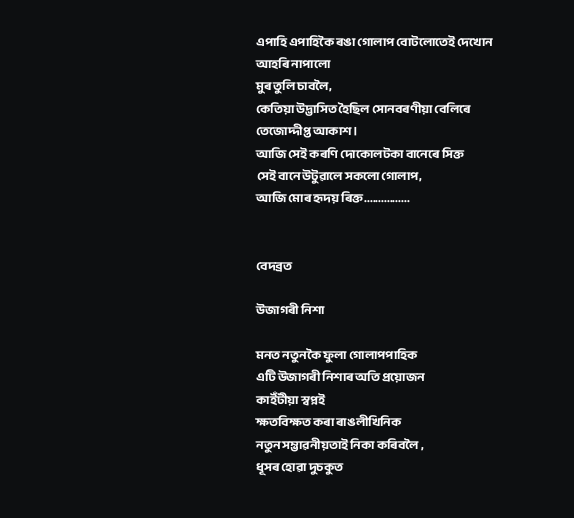এপাহি এপাহিকৈ ৰঙা গোলাপ বোটলোতেই দেখোন
আহৰি নাপালো
মুৰ তুলি চাবলৈ,
কেতিয়া উদ্ভাসিত হৈছিল সোনবৰণীয়া বেলিৰে
তেজোদ্দীপ্ত আকাশ ।
আজি সেই কৰণি দোকোলটকা বানেৰে সিক্ত
সেই বানে উটুৱালে সকলো গোলাপ,
আজি মোৰ হৃদয় ৰিক্ত................


বেদব্রত

উজাগৰী নিশা

মনত নতুনকৈ ফুলা গোলাপপাহিক
এটি উজাগৰী নিশাৰ অতি প্রয়োজন
কাইঁটীয়া স্বপ্নই
ক্ষতবিক্ষত কৰা ৰাঙলীখিনিক
নতুন সম্ভাৱনীয়তাই নিকা কৰিবলৈ ,
ধূসৰ হোৱা দুচকুত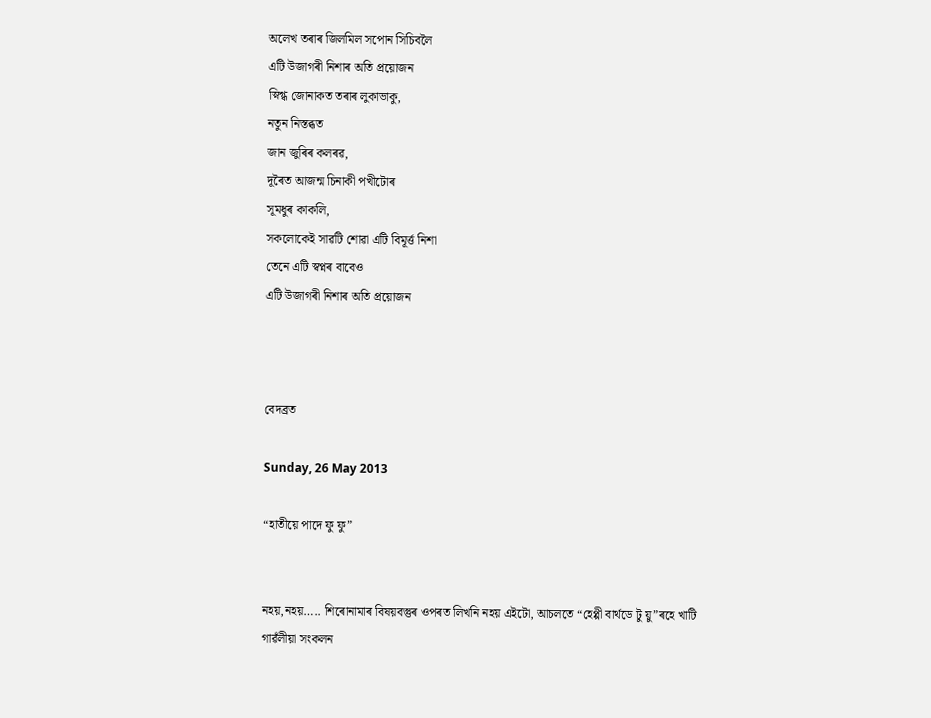অলেখ তৰাৰ জিলমিল সপোন সিচিবলৈ
এটি উজাগৰী নিশাৰ অতি প্রয়োজন
স্নিগ্ধ জোনাকত তৰাৰ লুকাভাকু,
নতুন নিস্তব্ধত
জান জুৰিৰ কলৰৱ,
দূৰৈত আজন্ম চিনাকী পখীটোৰ
সূমধুৰ কাকলি,
সকলোকেই সাৱটি শোৱা এটি বিমূৰ্ত্ত নিশা
তেনে এটি স্বপ্নৰ বাবেও
এটি উজাগৰী নিশাৰ অতি প্রয়োজন



বেদব্রত

Sunday, 26 May 2013

“হাতীয়ে পাদে ফু ফু”


নহয়,নহয়….. শিৰোনামাৰ বিষয়বস্তুৰ ওপৰত লিখনি নহয় এইটো, আচলতে “হেপ্পী বাৰ্থডে টু য়ু”ৰহে খাটি গাৱঁলীয়া সংকলন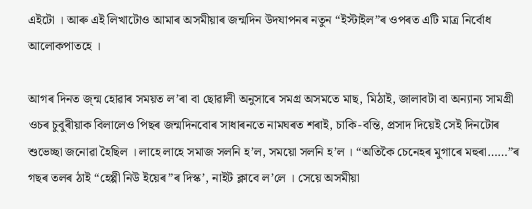এইটো । আৰু এই লিখাটোও আমাৰ অসমীয়াৰ জন্মদিন উদযাপনৰ নতুন “ইস্টাইল”ৰ ওপৰত এটি মাত্র নিৰ্বোধ আলোকপাতহে ।

আগৰ দিনত জ্ন্ম হোৱাৰ সময়ত ল’ৰা বা ছোৱালী অনুসাৰে সমগ্র অসমতে মাছ, মিঠাই, জালাবটা বা অন্যান্য সামগ্রী ওচৰ চুবুৰীয়াক বিলালেও পিছৰ জন্মদিনবোৰ সাধাৰনতে নামঘৰত শৰাই, চাকি-বন্তি, প্রসাদ দিয়েই সেই দিনটোৰ শুভেচ্ছা জনোৱা হৈছিল । লাহে লাহে সমাজ সলনি হ’ল, সময়ো সলনি হ’ল । “অতিকৈ চেনেহৰ মুগাৰে মহুৰা……”ৰ গছৰ তলৰ ঠাই “হেপ্পী নিউ ইয়েৰ”ৰ দিস্ক’, নাইট ক্লাবে ল’লে । সেয়ে অসমীয়া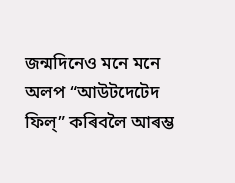জন্মদিনেও মনে মনে অলপ “আউটদেটেদ ফিল্” কৰিবলৈ আৰম্ভ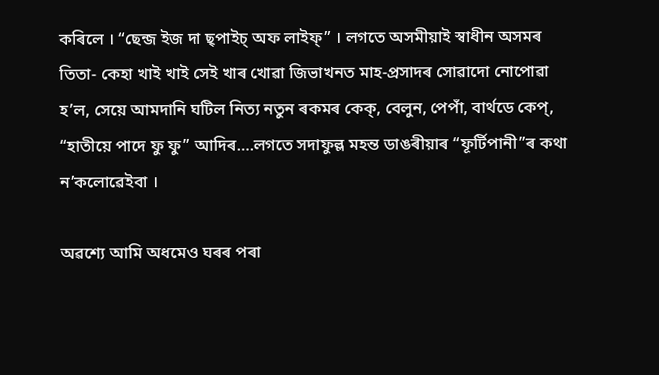কৰিলে । “ছেন্জ ইজ দা ছ্পাইচ্ অফ লাইফ্” । লগতে অসমীয়াই স্বাধীন অসমৰ তিতা- কেহা খাই খাই সেই খাৰ খোৱা জিভাখনত মাহ-প্রসাদৰ সোৱাদো নোপোৱা হ’ল, সেয়ে আমদানি ঘটিল নিত্য নতুন ৰকমৰ কেক্, বেলুন, পেপাঁ, বাৰ্থডে কেপ্, “হাতীয়ে পাদে ফু ফু” আদিৰ….লগতে সদাফুল্ল মহন্ত ডাঙৰীয়াৰ “ফূৰ্টিপানী”ৰ কথা ন’কলোৱেইবা ।

অৱশ্যে আমি অধমেও ঘৰৰ পৰা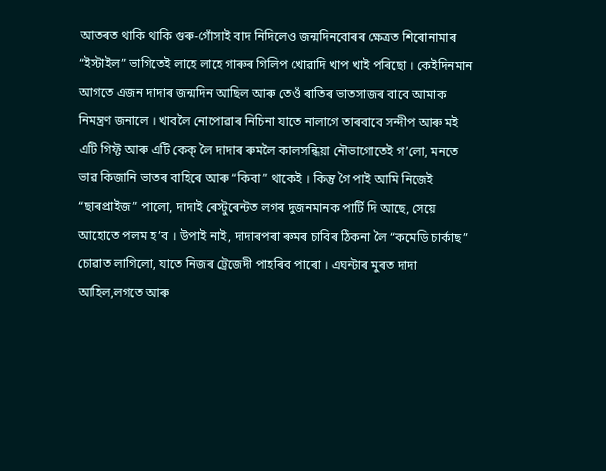আতৰত থাকি থাকি গুৰু-গোঁসাই বাদ নিদিলেও জন্মদিনবোৰৰ ক্ষেত্রত শিৰোনামাৰ “ইস্টাইল” ভাগিতেই লাহে লাহে গাৰুৰ গিলিপ খোৱাদি খাপ খাই পৰিছো । কেইদিনমান আগতে এজন দাদাৰ জন্মদিন আছিল আৰু তেওঁ ৰাতিৰ ভাতসাজৰ বাবে আমাক নিমন্ত্রণ জনালে । খাবলৈ নোপোৱাৰ নিচিনা যাতে নালাগে তাৰবাবে সন্দীপ আৰু মই এটি গিফ্ট আৰু এটি কেক্ লৈ দাদাৰ ৰুমলৈ কালসন্ধিয়া নৌভাগোতেই গ’লো, মনতে ভাৱ কিজানি ভাতৰ বাহিৰে আৰু “কিবা” থাকেই । কিন্তু গৈ পাই আমি নিজেই “ছাৰপ্রাইজ” পালো, দাদাই ৰেস্টুৰেন্টত লগৰ দুজনমানক পাৰ্টি দি আছে, সেয়ে আহোতে পলম হ’ব । উপাই নাই, দাদাৰপৰা ৰুমৰ চাবিৰ ঠিকনা লৈ “কমেডি চাৰ্কাছ” চোৱাত লাগিলো, যাতে নিজৰ ট্রেজেদী পাহৰিব পাৰো । এঘন্টাৰ মুৰত দাদা আহিল,লগতে আৰু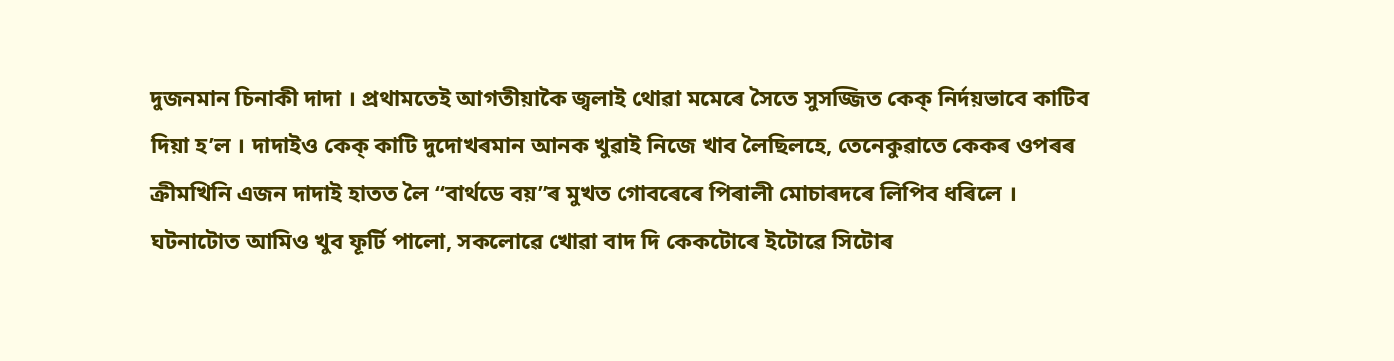দুজনমান চিনাকী দাদা । প্রথামতেই আগতীয়াকৈ জ্বলাই থোৱা মমেৰে সৈতে সুসজ্জিত কেক্ নিৰ্দয়ভাবে কাটিব দিয়া হ’ল । দাদাইও কেক্ কাটি দুদোখৰমান আনক খুৱাই নিজে খাব লৈছিলহে, তেনেকুৱাতে কেকৰ ওপৰৰ ক্রীমখিনি এজন দাদাই হাতত লৈ “বাৰ্থডে বয়”ৰ মুখত গোবৰেৰে পিৰালী মোচাৰদৰে লিপিব ধৰিলে । ঘটনাটোত আমিও খুব ফূৰ্টি পালো, সকলোৱে খোৱা বাদ দি কেকটোৰে ইটোৱে সিটোৰ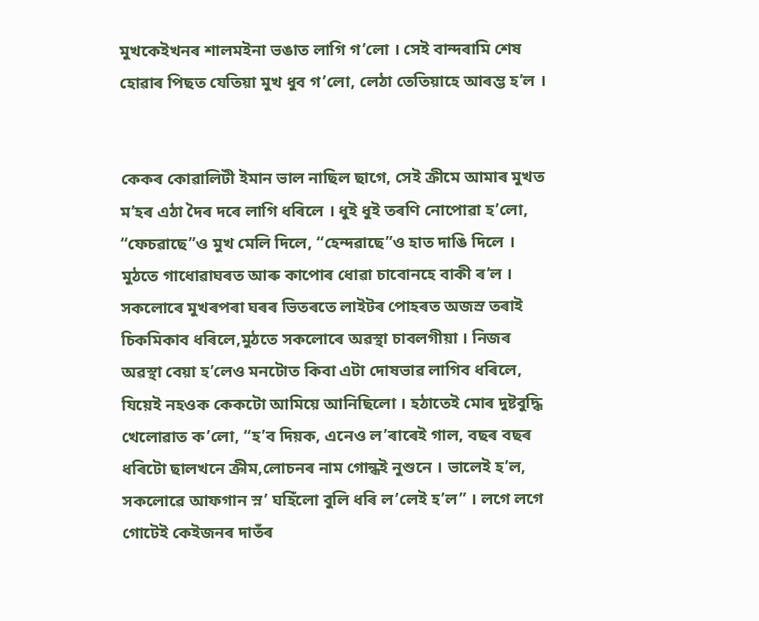মুখকেইখনৰ শালমইনা ভঙাত লাগি গ’লো । সেই বান্দৰামি শেষ হোৱাৰ পিছত যেতিয়া মুখ ধুব গ’লো, লেঠা তেতিয়াহে আৰম্ভ হ’ল ।


কেকৰ কোৱালিটী ইমান ভাল নাছিল ছাগে, সেই ক্রীমে আমাৰ মুখত ম’হৰ এঠা দৈৰ দৰে লাগি ধৰিলে । ধুই ধুই তৰণি নোপোৱা হ’লো, “ফেচৱাছে”ও মুখ মেলি দিলে, “হেন্দৱাছে”ও হাত দাঙি দিলে । মুঠতে গাধোৱাঘৰত আৰু কাপোৰ ধোৱা চাবোনহে বাকী ৰ’ল । সকলোৰে মুখৰপৰা ঘৰৰ ভিতৰতে লাইটৰ পোহৰত অজস্র তৰাই চিকমিকাব ধৰিলে,মুঠতে সকলোৰে অৱস্থা চাবলগীয়া । নিজৰ অৱস্থা বেয়া হ’লেও মনটোত কিবা এটা দোষভাৱ লাগিব ধৰিলে, যিয়েই নহওক কেকটো আমিয়ে আনিছিলো । হঠাতেই মোৰ দুষ্টবুদ্ধি খেলোৱাত ক’লো, “হ’ব দিয়ক, এনেও ল’ৰাৰেই গাল, বছৰ বছৰ ধৰিটো ছালখনে ক্রীম,লোচনৰ নাম গোন্ধই নুশুনে । ভালেই হ’ল, সকলোৱে আফগান স্ন’ ঘহিঁলো বুলি ধৰি ল’লেই হ’ল” । লগে লগে গোটেই কেইজনৰ দাতঁৰ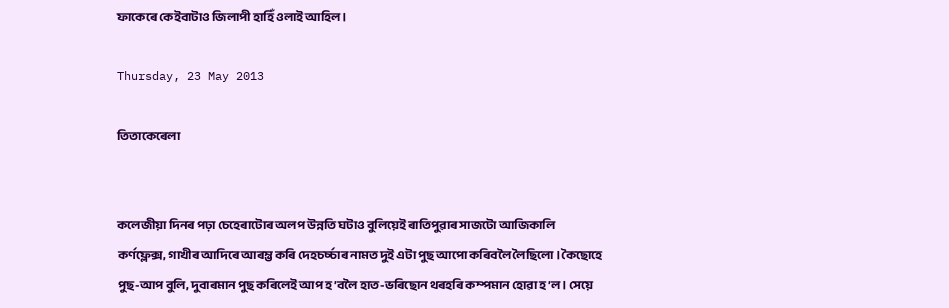ফাকেৰে কেইবাটাও জিলাপী হাহিঁ ওলাই আহিল ।

Thursday, 23 May 2013

তিতাকেৰেলা


কলেজীয়া দিনৰ পঢ়া চেহেৰাটোৰ অলপ উন্নতি ঘটাও বুলিয়েই ৰাতিপুৱাৰ সাজটো আজিকালি কৰ্ণফ্লেক্স, গাখীৰ আদিৰে আৰম্ভ কৰি দেহচৰ্চ্চাৰ নামত দুই এটা পুছ আপো কৰিবলৈ লৈছিলো । কৈছোহে পুছ-আপ বুলি, দুবাৰমান পুছ কৰিলেই আপ হ’বলৈ হাত-ভৰিছোন থৰহৰি কম্পমান হোৱা হ’ল । সেয়ে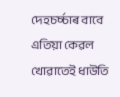দেহচৰ্চ্চাৰ বাবে এতিয়া কেৱল খোৱাতেই ধাউতি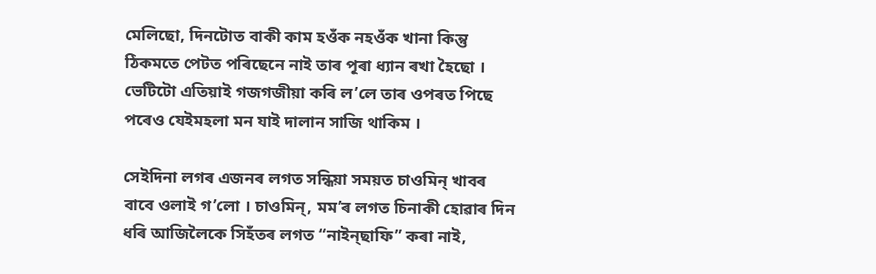মেলিছো, দিনটোত বাকী কাম হওঁক নহওঁক খানা কিন্তু ঠিকমতে পেটত পৰিছেনে নাই তাৰ পূৰা ধ্যান ৰখা হৈছো । ভেটিটো এতিয়াই গজগজীয়া কৰি ল’লে তাৰ ওপৰত পিছে পৰেও যেইমহলা মন যাই দালান সাজি থাকিম ।

সেইদিনা লগৰ এজনৰ লগত সন্ধিয়া সময়ত চাওমিন্ খাবৰ বাবে ওলাই গ’লো । চাওমিন্, মম’ৰ লগত চিনাকী হোৱাৰ দিন ধৰি আজিলৈকে সিহঁতৰ লগত “নাইন্ছাফি” কৰা নাই,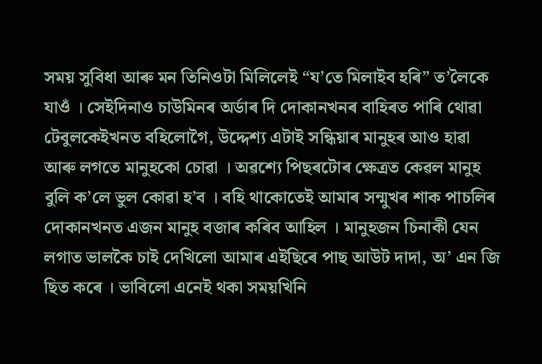সময় সুবিধা আৰু মন তিনিওটা মিলিলেই “য’তে মিলাইব হৰি” ত’লৈকে যাওঁ । সেইদিনাও চাউমিনৰ অৰ্ডাৰ দি দোকানখনৰ বাহিৰত পাৰি থোৱা টেবুলকেইখনত বহিলোগৈ, উদ্দেশ্য এটাই সন্ধিয়াৰ মানুহৰ আও হাৱা আৰু লগতে মানুহকো চোৱা । অৱশ্যে পিছৰটোৰ ক্ষেত্রত কেৱল মানুহ বুলি ক’লে ভুল কোৱা হ’ব । বহি থাকোতেই আমাৰ সন্মুখৰ শাক পাচলিৰ দোকানখনত এজন মানুহ বজাৰ কৰিব আহিল । মানুহজন চিনাকী যেন লগাত ভালকৈ চাই দেখিলো আমাৰ এইছিৰে পাছ আউট দাদা, অ’ এন জি ছিত কৰে । ভাবিলো এনেই থকা সময়খিনি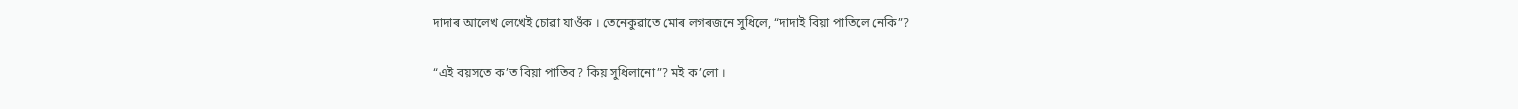দাদাৰ আলেখ লেখেই চোৱা যাওঁক । তেনেকুৱাতে মোৰ লগৰজনে সুধিলে, “দাদাই বিয়া পাতিলে নেকি”?

“এই বয়সতে ক’ত বিয়া পাতিব? কিয় সুধিলানো”? মই ক’লো ।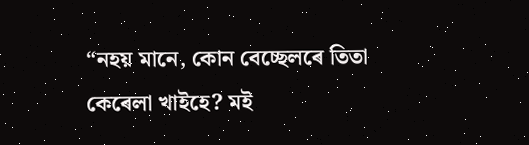“নহয় মানে, কোন বেচ্ছেলৰে তিতা কেৰেলা খাইহে? মই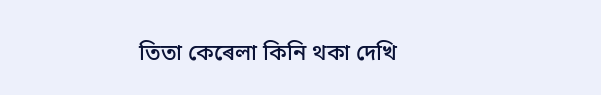তিতা কেৰেলা কিনি থকা দেখি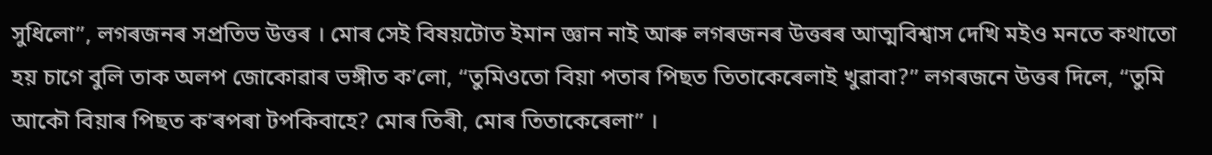সুধিলো”, লগৰজনৰ সপ্রতিভ উত্তৰ । মোৰ সেই বিষয়টোত ইমান জ্ঞান নাই আৰু লগৰজনৰ উত্তৰৰ আত্মবিশ্বাস দেখি মইও মনতে কথাতো হয় চাগে বুলি তাক অলপ জোকোৱাৰ ভঙ্গীত ক’লো, “তুমিওতো বিয়া পতাৰ পিছত তিতাকেৰেলাই খুৱাবা?” লগৰজনে উত্তৰ দিলে, “তুমি আকৌ বিয়াৰ পিছত ক’ৰপৰা টপকিবাহে? মোৰ তিৰী, মোৰ তিতাকেৰেলা” ।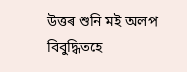উত্তৰ শুনি মই অলপ বিবুদ্ধিতহে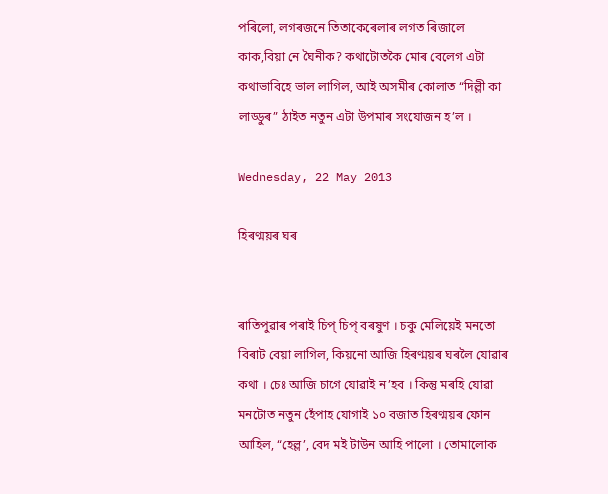পৰিলো, লগৰজনে তিতাকেৰেলাৰ লগত ৰিজালে কাক,বিয়া নে ঘৈনীক? কথাটোতকৈ মোৰ বেলেগ এটা কথাভাবিহে ভাল লাগিল, আই অসমীৰ কোলাত “দিল্লী কা লাড্ডুৰ” ঠাইত নতুন এটা উপমাৰ সংযোজন হ’ল ।

Wednesday, 22 May 2013

হিৰণ্ময়ৰ ঘৰ


ৰাতিপুৱাৰ পৰাই চিপ্ চিপ্ বৰষুণ । চকু মেলিয়েই মনতো বিৰাট বেয়া লাগিল, কিয়নো আজি হিৰণ্ময়ৰ ঘৰলৈ যোৱাৰ কথা । চেঃ আজি চাগে যোৱাই ন’হব । কিন্তু মৰহি যোৱা মনটোত নতুন হেঁপাহ যোগাই ১০ বজাত হিৰণ্ময়ৰ ফোন আহিল, “হেল্ল’, বেদ মই টাউন আহি পালো । তোমালোক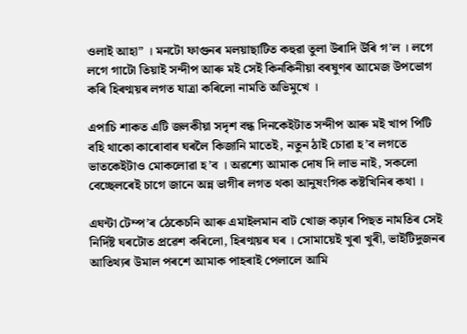ওলাই আহা” । মনটো ফাগুনৰ মলয়াছাটিত কহুৱা তুলা উৰাদি উৰি গ’ল । লগে লগে গাটো তিয়াই সন্দীপ আৰু মই সেই কিনকিনীয়া বৰষুণৰ আমেজ উপভোগ কৰি হিৰণ্ময়ৰ লগত যাত্রা কৰিলো নামতি অভিমুখে ।

এপাচি শাকত এটি জলকীয়া সদৃশ বন্ধ দিনকেইটাত সন্দীপ আৰু মই খাপ পিটি বহি থাকো কাৰোবাৰ ঘৰলৈ কিজানি মাতেই, নতুন ঠাই চোৱা হ’ব লগতে ভাতকেইটাও মোকলোৱা হ’ব । অৱশ্যে আমাক দোষ দি লাভ নাই, সকলো বেচ্ছেলৰেই চাগে জানে অন্ন ভাগীৰ লগত থকা আনুষংগিক কষ্টখিনিৰ কথা ।

এঘন্টা টেম্প’ৰ ঠেকেচনি আৰু এমাইলমান বাট খোজ কঢ়াৰ পিছত নামতিৰ সেই নিৰ্দিষ্ট ঘৰটোত প্রৱেশ কৰিলো, হিৰণ্ময়ৰ ঘৰ । সোমায়েই খুৰা খুৰী, ভাইটিদুজনৰ আতিথ্যৰ উমাল পৰশে আমাক পাহৰাই পেলালে আমি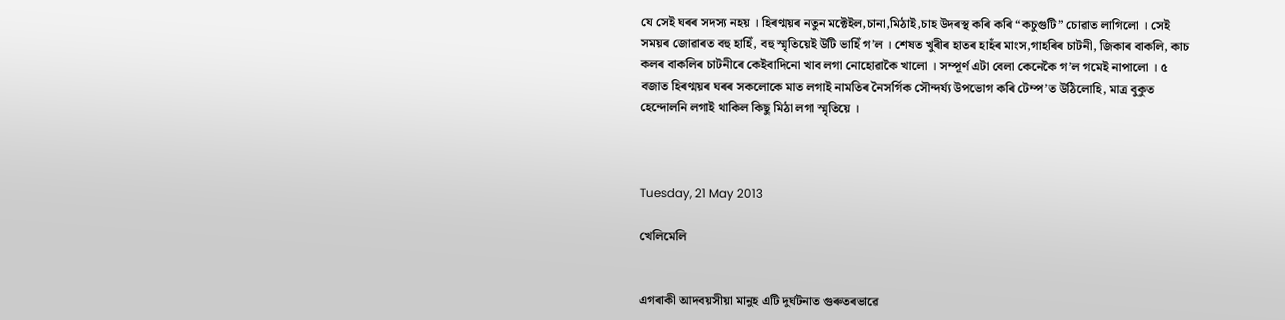যে সেই ঘৰৰ সদস্য নহয় । হিৰণ্ময়ৰ নতুন মক্টেইল,চানা,মিঠাই,চাহ উদৰস্থ কৰি কৰি “কচুগুটি” চোৱাত লাগিলো । সেই সময়ৰ জোৱাৰত বহু হাহিঁ, বহু স্মৃতিয়েই উটি ভাহিঁ গ’ল । শেষত খুৰীৰ হাতৰ হাহঁৰ মাংস,গাহৰিৰ চাটনী, জিকাৰ বাকলি, কাচ কলৰ বাকলিৰ চাটনীৰে কেইবাদিনো খাব লগা নোহোৱাকৈ খালো । সম্পূৰ্ণ এটা বেলা কেনেকৈ গ’ল গমেই নাপালো । ৫ বজাত হিৰণ্ময়ৰ ঘৰৰ সকলোকে মাত লগাই নামতিৰ নৈসৰ্গিক সৌন্দৰ্য্য উপভোগ কৰি টেম্প’ত উঠিলোহি, মাত্র বুকুত হেন্দোলনি লগাই থাকিল কিছু মিঠা লগা স্মৃতিয়ে ।



Tuesday, 21 May 2013

খেলিমেলি


এগৰাকী আদবয়সীয়া মানুহ এটি দুৰ্ঘটনাত গুৰুতৰভাৱে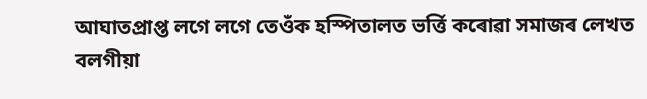আঘাতপ্রাপ্ত লগে লগে তেওঁক হস্পিতালত ভৰ্ত্তি কৰোৱা সমাজৰ লেখত বলগীয়া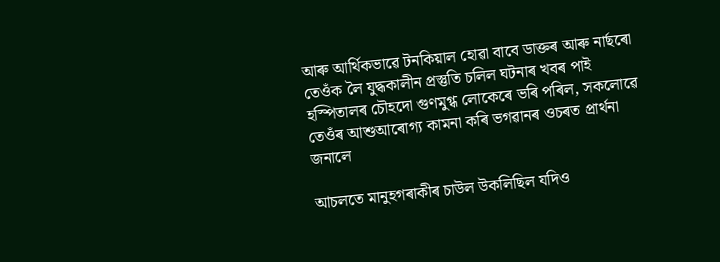আৰু আৰ্থিকভাৱে টনকিয়াল হোৱা বাবে ডাক্তৰ আৰু নাৰ্ছৰো তেওঁক লৈ যুদ্ধকালীন প্রস্তুতি চলিল ঘটনাৰ খবৰ পাই হস্পিতালৰ চৌহদো গুণমুগ্ধ লোকেৰে ভৰি পৰিল, সকলোৱে তেওঁৰ আশুআৰোগ্য কামনা কৰি ভগৱানৰ ওচৰত প্রাৰ্থনা জনালে

আচলতে মানুহগৰাকীৰ চাউল উকলিছিল যদিও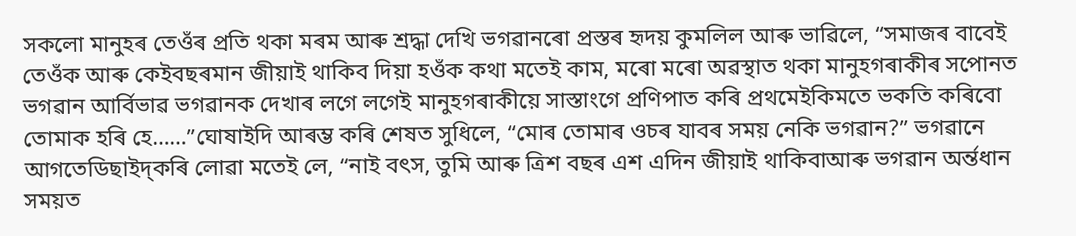সকলো মানুহৰ তেওঁৰ প্রতি থকা মৰম আৰু শ্রদ্ধা দেখি ভগৱানৰো প্রস্তৰ হৃদয় কুমলিল আৰু ভাৱিলে, “সমাজৰ বাবেই তেওঁক আৰু কেইবছৰমান জীয়াই থাকিব দিয়া হওঁক কথা মতেই কাম, মৰো মৰো অৱস্থাত থকা মানুহগৰাকীৰ সপোনত ভগৱান আৰ্বিভাৱ ভগৱানক দেখাৰ লগে লগেই মানুহগৰাকীয়ে সাস্তাংগে প্রণিপাত কৰি প্রথমেইকিমতে ভকতি কৰিবো তোমাক হৰি হে……”ঘোষাইদি আৰম্ভ কৰি শেষত সুধিলে, “মোৰ তোমাৰ ওচৰ যাবৰ সময় নেকি ভগৱান?” ভগৱানে আগতেডিছাইদ্কৰি লোৱা মতেই লে, “নাই বৎস, তুমি আৰু ত্রিশ বছৰ এশ এদিন জীয়াই থাকিবাআৰু ভগৱান অৰ্ন্তধান সময়ত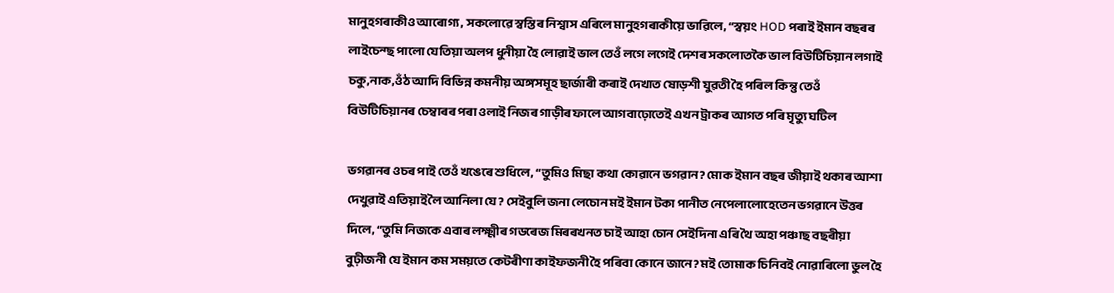মানুহগৰাকীও আৰোগ্য , সকলোৱে স্বস্তিৰ নিশ্বাস এৰিলে মানুহগৰাকীয়ে ভাৱিলে, “স্বয়ং HOD পৰাই ইমান বছৰৰ লাইচেন্ছ পালো যেতিয়া অলপ ধুনীয়া হৈ লোৱাই ভাল তেওঁ লগে লগেই দেশৰ সকলোতকৈ ভাল বিউটিচিয়ান লগাই চকু,নাক,ওঁঠ আদি বিভিন্ন কমনীয় অঙ্গসমূহ ছাৰ্জাৰী কৰাই দেখাত ষোড়শী যুৱতী হৈ পৰিল কিন্তু তেওঁ বিউটিচিয়ানৰ চেম্বাৰৰ পৰা ওলাই নিজৰ গাড়ীৰ ফালে আগবাঢ়োতেই এখন ট্রাকৰ আগত পৰি মৃত্যু ঘটিল

ভগৱানৰ ওচৰ পাই তেওঁ খঙেৰে শুধিলে, “তুমিও মিছা কথা কোৱানে ভগৱান? মোক ইমান বছৰ জীয়াই থকাৰ আশা দেখুৱাই এতিয়াই লৈ আনিলা যে? সেইবুলি জনা লেচোন মই ইমান টকা পানীত নেপেলালোহেতেন ভগৱানে উত্তৰ দিলে, “তুমি নিজকে এবাৰ লক্ষ্মীৰ গডৰেজ মিৰৰখনত চাই আহা চোন সেইদিনা এৰি থৈ অহা পঞ্চাছ বছৰীয়া বুঢ়ীজনী যে ইমান কম সময়তে কেটৰীণা কাইফজনী হৈ পৰিবা কোনে জানে? মই তোমাক চিনিবই নোৱাৰিলো ভুল হৈ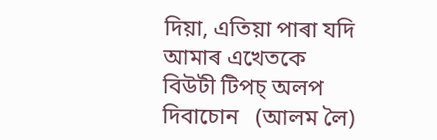দিয়া, এতিয়া পাৰা যদি আমাৰ এখেতকে বিউটী টিপচ্ অলপ দিবাচোন   (আলম লৈ)